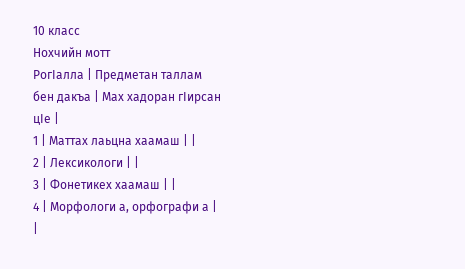10 класс
Нохчийн мотт
РогIалла | Предметан таллам бен дакъа | Мах хадоран гIирсан цIе |
1 | Маттах лаьцна хаамаш | |
2 | Лексикологи | |
3 | Фонетикех хаамаш | |
4 | Морфологи а, орфографи а | |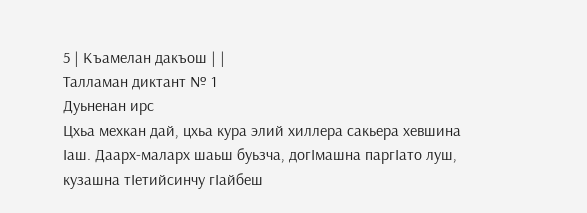5 | Къамелан дакъош | |
Талламан диктант № 1
Дуьненан ирс
Цхьа мехкан дай, цхьа кура элий хиллера сакьера хевшина Iаш. Даарх-маларх шаьш буьзча, догIмашна паргIато луш, кузашна тIетийсинчу гIайбеш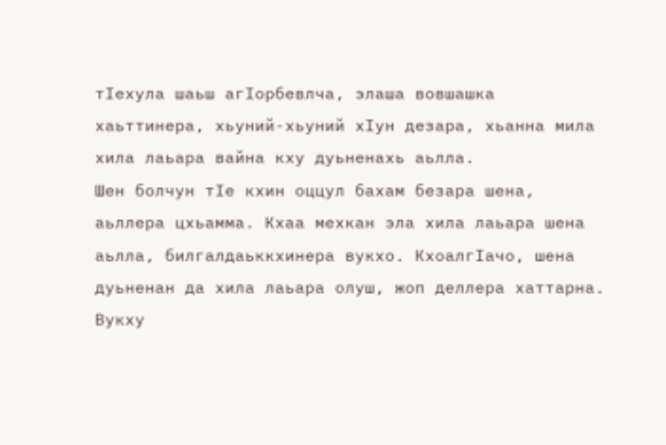тIехула шаьш агIорбевлча, элаша вовшашка хаьттинера, хьуний-хьуний хIун дезара, хьанна мила хила лаьара вайна кху дуьненахь аьлла.
Шен болчун тIе кхин оццул бахам безара шена, аьллера цхьамма. Кхаа мехкан эла хила лаьара шена аьлла, билгалдаьккхинера вукхо. КхоалгIачо, шена дуьненан да хила лаьара олуш, жоп деллера хаттарна. Вукху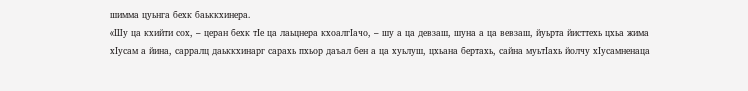шимма цуьнга бехк баьккхинера.
«Шу ца кхийти сох, – церан бехк тIе ца лаьцнера кхоалгIачо, – шу а ца девзаш, шуна а ца вевзаш, йуьрта йисттехь цхьа жима хIусам а йина, сарралц даьккхинарг сарахь пхьор даъал бен а ца хуьлуш, цхьана бертахь, сайна муьтIахь йолчу хIусамненаца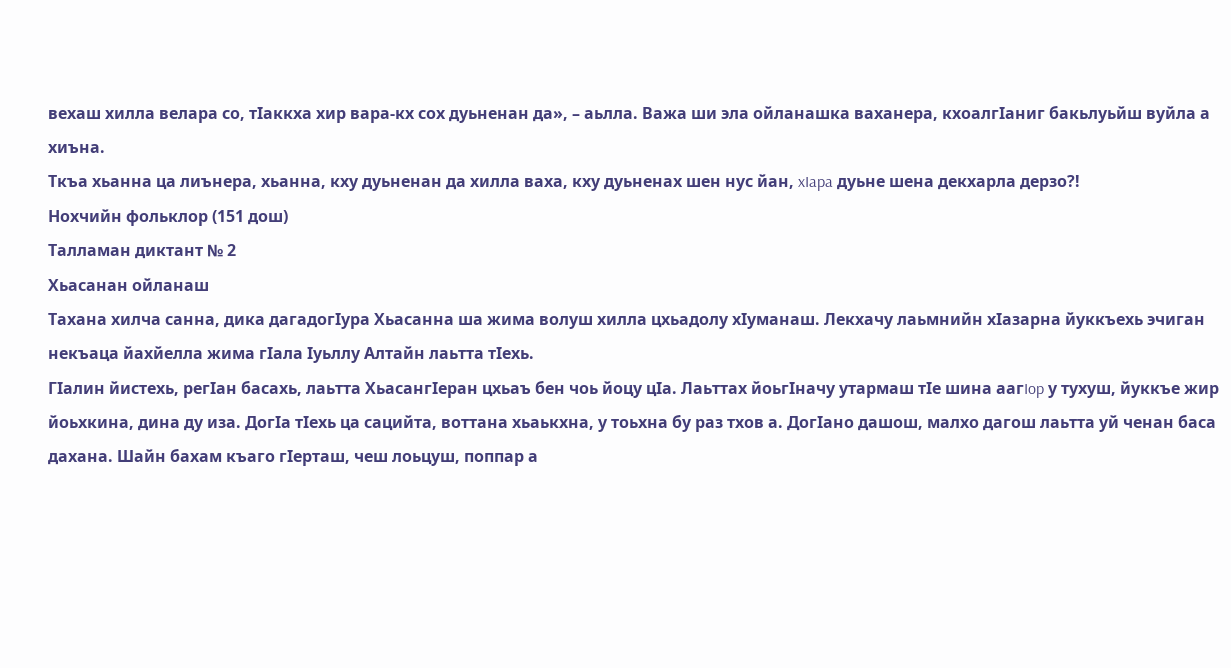вехаш хилла велара со, тIаккха хир вара-кх сох дуьненан да», – аьлла. Важа ши эла ойланашка ваханера, кхоалгIаниг бакьлуьйш вуйла а хиъна.
Ткъа хьанна ца лиънера, хьанна, кху дуьненан да хилла ваха, кху дуьненах шен нус йан, xIapa дуьне шена декхарла дерзо?!
Нохчийн фольклор (151 дош)
Талламан диктант № 2
Хьасанан ойланаш
Тахана хилча санна, дика дагадогIура Хьасанна ша жима волуш хилла цхьадолу хIуманаш. Лекхачу лаьмнийн хIазарна йуккъехь эчиган некъаца йахйелла жима гIала Iуьллу Алтайн лаьтта тIехь.
ГIалин йистехь, регIан басахь, лаьтта ХьасангIеран цхьаъ бен чоь йоцу цIа. Лаьттах йоьгIначу утармаш тIе шина aaгIop у тухуш, йуккъе жир йоьхкина, дина ду иза. ДогIа тIехь ца сацийта, воттана хьаькхна, у тоьхна бу раз тхов а. ДогIано дашош, малхо дагош лаьтта уй ченан баса дахана. Шайн бахам къаго гIерташ, чеш лоьцуш, поппар а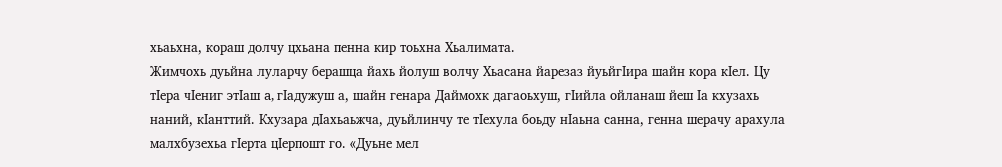хьаьхна, кораш долчу цхьана пенна кир тоьхна Хьалимата.
Жимчохь дуьйна луларчу берашца йахь йолуш волчу Хьасана йарезаз йуьйгIира шайн кора кIел. Цу тIера чIениг этIаш a, гIaдужуш а, шайн генара Даймохк дагаоьхуш, гIийла ойланаш йеш Iа кхузахь наний, кIанттий. Кхузара дIахьаьжча, дуьйлинчу те тIехула боьду нIаьна санна, генна шерачу арахула малхбузехьа гIерта цIерпошт го. «Дуьне мел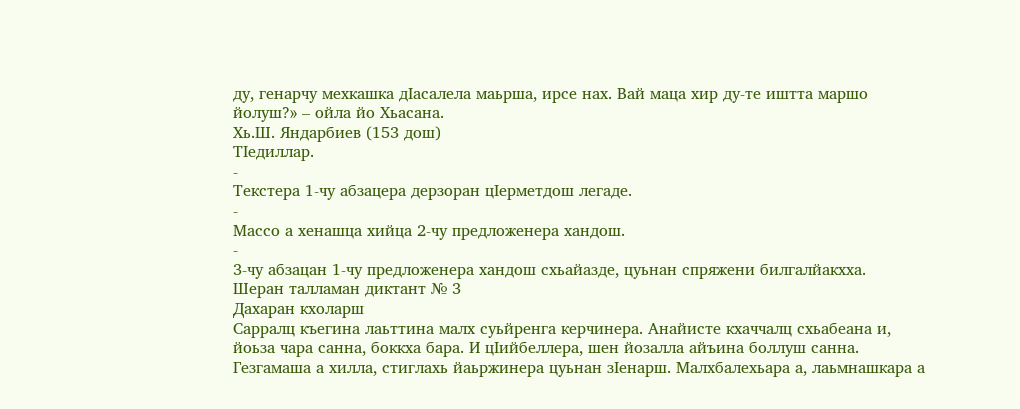ду, генарчу мехкашка дIасалела маьрша, ирсе нах. Вай маца хир ду-те иштта маршо йолуш?» – ойла йо Хьасана.
Хь.Ш. Яндарбиев (153 дош)
ТIедиллар.
-
Текстера 1-чу абзацера дерзоран цIерметдош легаде.
-
Массо а хенашца хийца 2-чу предложенера хандош.
-
3-чу абзацан 1-чу предложенера хандош схьайазде, цуьнан спряжени билгалйакхха.
Шеран талламан диктант № 3
Дахаран кхоларш
Сарралц къегина лаьттина малх суьйренга керчинера. Анайисте кхаччалц схьабеана и, йоьза чара санна, боккха бара. И цIийбеллера, шен йозалла айъина боллуш санна. Гезгамаша а хилла, стиглахь йаьржинера цуьнан зIенарш. Малхбалехьара а, лаьмнашкара а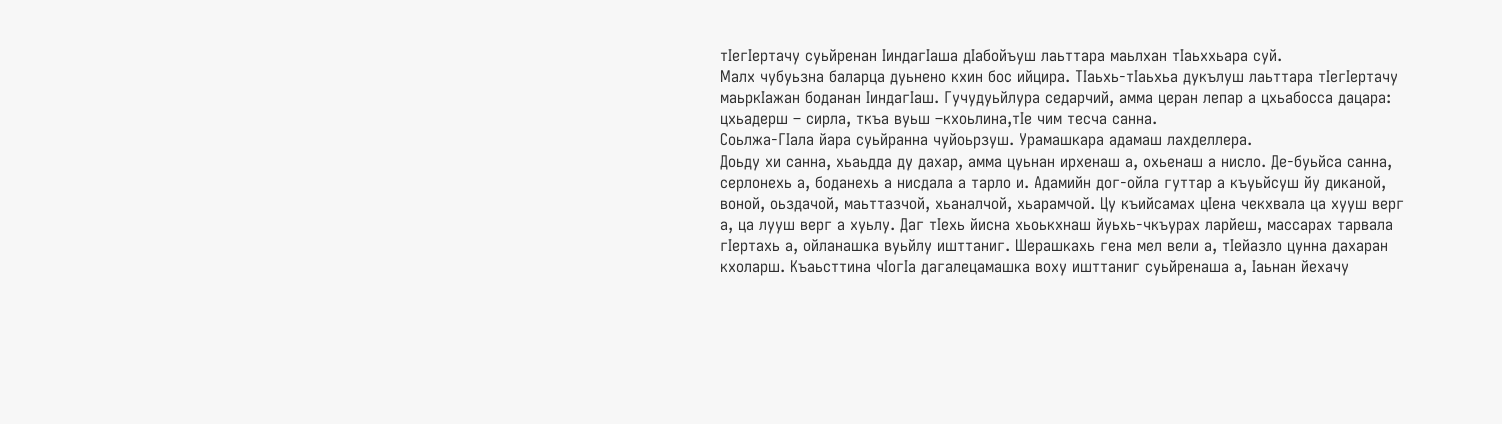тIегIертачу суьйренан IиндагIаша дIабойъуш лаьттара маьлхан тIаьххьара суй.
Малх чубуьзна баларца дуьнено кхин бос ийцира. ТIаьхь-тIаьхьа дукълуш лаьттара тIегIертачу маьркIажан боданан IиндагIаш. Гучудуьйлура седарчий, амма церан лепар а цхьабосса дацара: цхьадерш – сирла, ткъа вуьш –кхоьлина,тIе чим тесча санна.
Соьлжа-ГIала йара суьйранна чуйоьрзуш. Урамашкара адамаш лахделлера.
Доьду хи санна, хьаьдда ду дахар, амма цуьнан ирхенаш а, охьенаш а нисло. Де-буьйса санна, серлонехь а, боданехь а нисдала а тарло и. Адамийн дог-ойла гуттар а къуьйсуш йу диканой, воной, оьздачой, маьттазчой, хьаналчой, хьарамчой. Цу къийсамах цIена чекхвала ца хууш верг а, ца лууш верг а хуьлу. Даг тIехь йисна хьоькхнаш йуьхь-чкъурах ларйеш, массарах тарвала гIертахь а, ойланашка вуьйлу ишттаниг. Шерашкахь гена мел вели а, тIейазло цунна дахаран кхоларш. Къаьсттина чIогIа дагалецамашка воху ишттаниг суьйренаша а, Iаьнан йехачу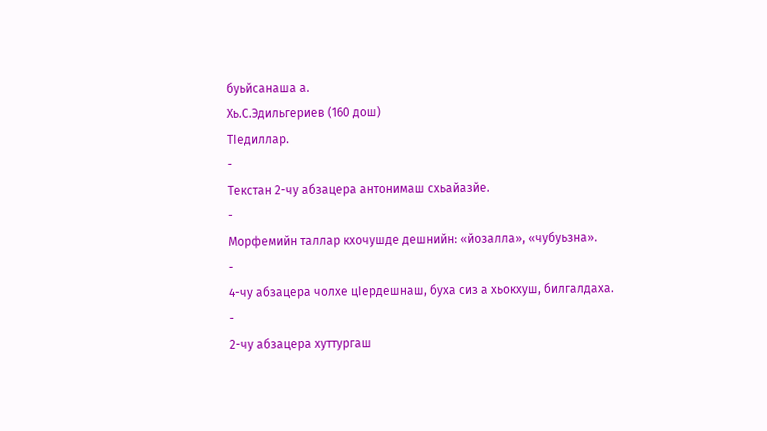буьйсанаша а.
Хь.С.Эдильгериев (160 дош)
ТIедиллар.
-
Текстан 2-чу абзацера антонимаш схьайазйе.
-
Морфемийн таллар кхочушде дешнийн: «йозалла», «чубуьзна».
-
4-чу абзацера чолхе цIердешнаш, буха сиз а хьокхуш, билгалдаха.
-
2-чу абзацера хуттургаш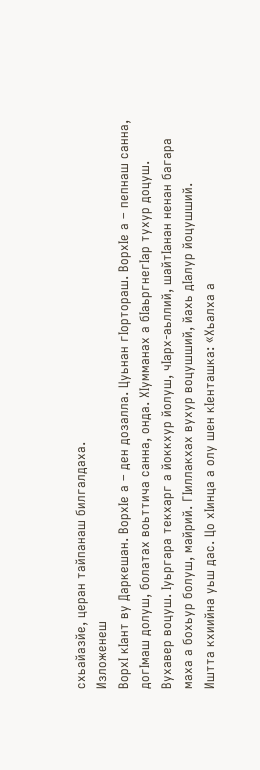схьайазйе, церан тайпанаш билгалдаха.
Изложенеш
ВорхӀ кӀант ву Даркешан. ВорхӀе а – ден дозалла. Цуьнан гӀортораш. ВорхӀе а – пепнаш санна, догӀмаш долуш, болатах воьттича санна, онда. ХӀумманах а бӀаьргнегӀар тухур доцуш. Вухавер воцуш. Ӏуьргара текхарг а йоккхур йолуш, чӀарх-аьллий, шайтӀанан ненан багара маха а бохьур болуш, майрий. ГӀиллакхах вухур воцушший, йахь дӀалур йоцушший.
Иштта кхиийна уьш дас. Цо хӀинца а олу шен кӀенташка: «Хьалха а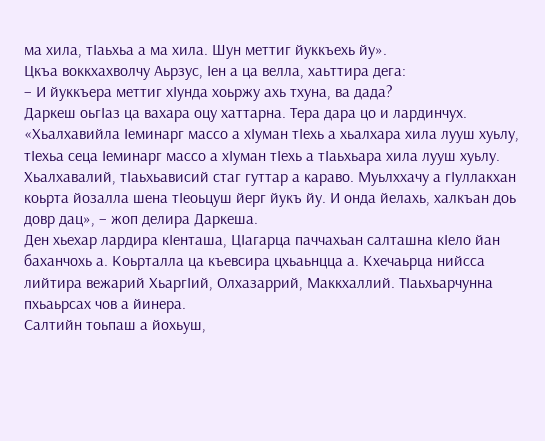ма хила, тӀаьхьа а ма хила. Шун меттиг йуккъехь йу».
Цкъа воккхахволчу Аьрзус, Ӏен а ца велла, хаьттира дега:
– И йуккъера меттиг хӀунда хоьржу ахь тхуна, ва дада?
Даркеш оьгӀаз ца вахара оцу хаттарна. Тера дара цо и лардинчух. «Хьалхавийла Ӏеминарг массо а хӀуман тӀехь а хьалхара хила лууш хуьлу, тӀехьа сеца Ӏеминарг массо а хӀуман тӀехь а тӀаьхьара хила лууш хуьлу. Хьалхавалий, тӀаьхьависий стаг гуттар а караво. Муьлххачу а гӀуллакхан коьрта йозалла шена тӀеоьцуш йерг йукъ йу. И онда йелахь, халкъан доь довр дац», – жоп делира Даркеша.
Ден хьехар лардира кӀенташа, ЦӀагарца паччахьан салташна кӀело йан баханчохь а. Коьрталла ца къевсира цхьаьнцца а. Кхечаьрца нийсса лийтира вежарий ХьаргӀий, Олхазаррий, Маккхаллий. ТӀаьхьарчунна пхьаьрсах чов а йинера.
Салтийн тоьпаш а йохьуш,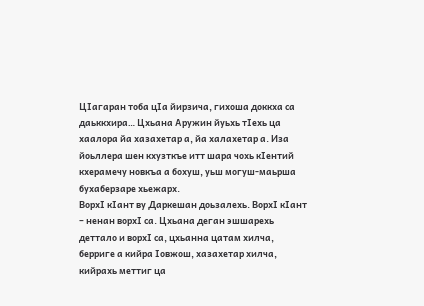ЦӀагаран тоба цӀа йирзича, гихоша доккха са даьккхира… Цхьана Аружин йуьхь тӀехь ца хаалора йа хазахетар а, йа халахетар а. Иза йоьллера шен кхузткъе итт шара чохь кӀентий кхерамечу новкъа а бохуш, уьш могуш-маьрша бухаберзаре хьежарх.
ВорхӀ кӀант ву Даркешан доьзалехь. ВорхӀ кӀант – ненан ворхӀ са. Цхьана деган эшшарехь деттало и ворхӀ са, цхьанна цатам хилча, берриге а кийра Ӏовжош, хазахетар хилча, кийрахь меттиг ца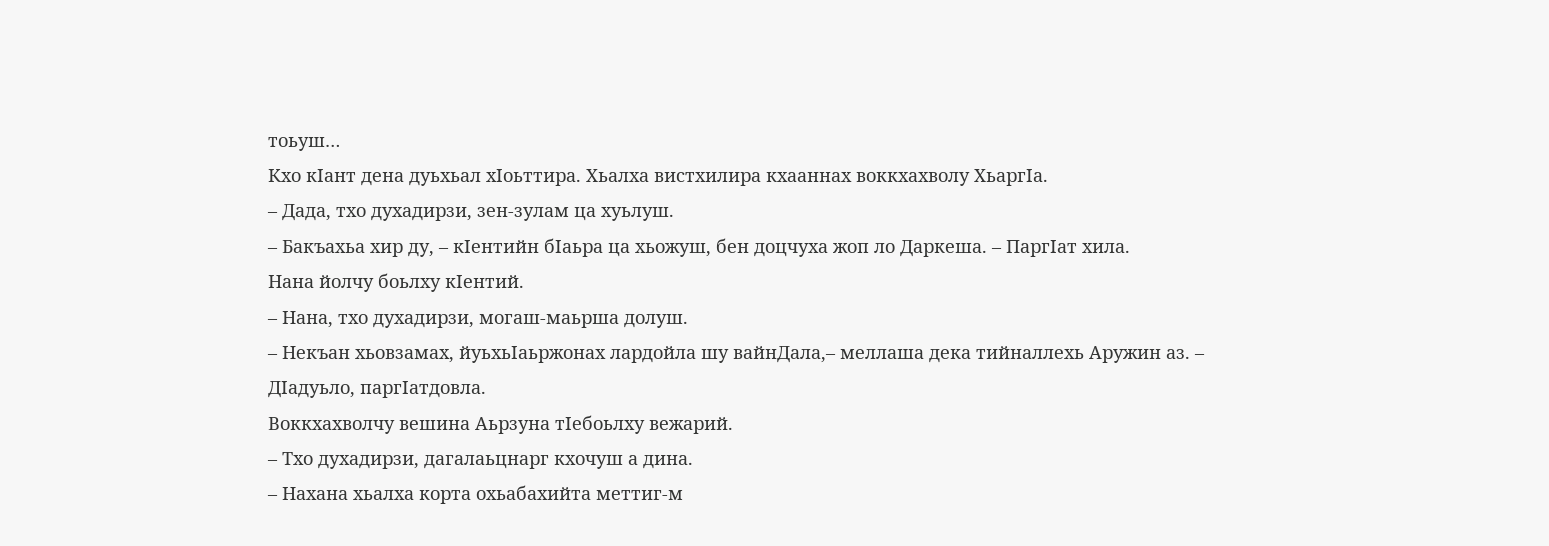тоьуш…
Кхо кӀант дена дуьхьал хӀоьттира. Хьалха вистхилира кхааннах воккхахволу ХьаргӀа.
– Дада, тхо духадирзи, зен-зулам ца хуьлуш.
– Бакъахьа хир ду, – кӀентийн бӀаьра ца хьожуш, бен доцчуха жоп ло Даркеша. – ПаргӀат хила.
Нана йолчу боьлху кӀентий.
– Нана, тхо духадирзи, могаш-маьрша долуш.
– Некъан хьовзамах, йуьхьӀаьржонах лардойла шу вайнДала,– меллаша дека тийналлехь Аружин аз. – ДӀадуьло, паргӀатдовла.
Воккхахволчу вешина Аьрзуна тӀебоьлху вежарий.
– Тхо духадирзи, дагалаьцнарг кхочуш а дина.
– Нахана хьалха корта охьабахийта меттиг-м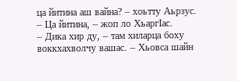ца йитина аш вайна? – хоьтту Аьрзус.
– Ца йитина, – жоп ло ХьаргӀас.
– Дика хир ду, – там хиларца боху воккхахволчу вашас. – Хьовса шайн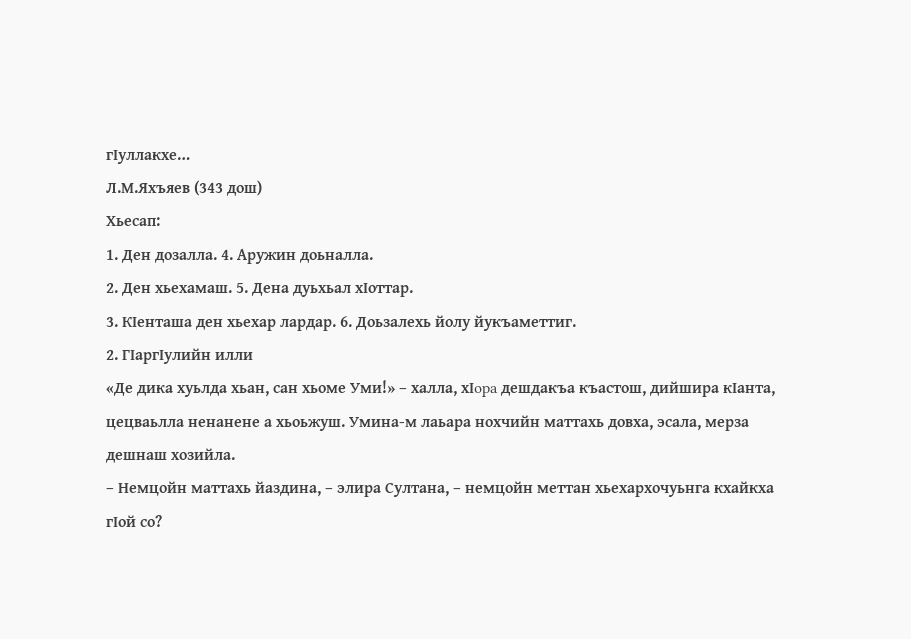гӀуллакхе…
Л.М.Яхъяев (343 дош)
Хьесап:
1. Ден дозалла. 4. Аружин доьналла.
2. Ден хьехамаш. 5. Дена дуьхьал хӀоттар.
3. КӀенташа ден хьехар лардар. 6. Доьзалехь йолу йукъаметтиг.
2. ГӀаргӀулийн илли
«Де дика хуьлда хьан, сан хьоме Уми!» – халла, xӀopa дешдакъа къастош, дийшира кӀанта, цецваьлла ненанене а хьоьжуш. Умина-м лаьара нохчийн маттахь довха, эсала, мерза дешнаш хозийла.
– Немцойн маттахь йаздина, – элира Султана, – немцойн меттан хьехархочуьнга кхайкха гӀой со?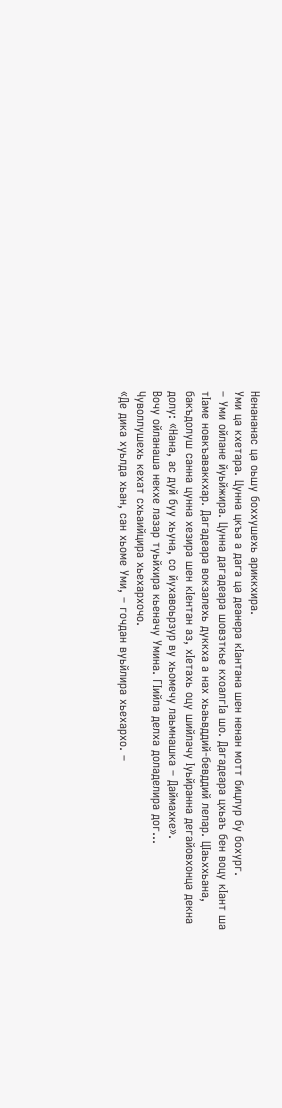Ненананас ца оьшу боххушехь ариккхира.
Уми ца кхетара. Цунна цкъа а дага ца деанера кӀантана шен ненан мотт бицлур бу бохург.
– Уми ойлане йуьйжира. Цунна дагадеара шовзткье кхоалгӀa шо. Дагадеара цхьаъ бен воцу кӀант ша тӀаме новкъаваккхар. Дагадеара вокзалехь дуккха а нах хьаьвддий-бевддий лелар. ЦӀаьххьана, бакъдолуш санна цунна хезира шен кӀентан аз, хӀетахь оцу шийлачу Ӏуьйранна дегайовхонца декна долу: «Нана, ас дуй буу хьуна, со йухавоьрзур ву хьомечу лаьмнашка – Даймахке».
Вочу ойланаша некхе лазар туьйхира кьеначу Умина. ГӀийла делха доладелира дог...
Чуволлушехь кехат схьаийцира хьехархочо.
«Де дика хуьлда хьан, сан хьоме Уми, – гочдан вуьйлира хьехархо. –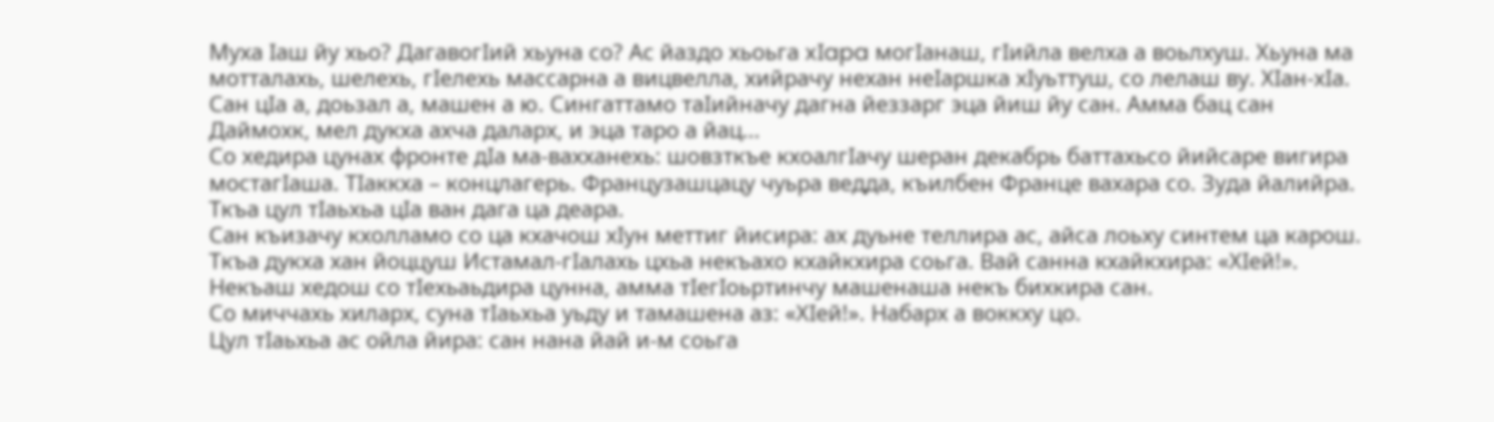Муха Ӏаш йу хьо? ДагавогӀий хьуна со? Ас йаздо хьоьга xӀapa могӀанаш, гӀийла велха а воьлхуш. Хьуна ма мотталахь, шелехь, гӀелехь массарна а вицвелла, хийрачу нехан неӀаршка хӀуьттуш, со лелаш ву. ХӀан-хӀа. Сан цӀа а, доьзал а, машен а ю. Сингаттамо таӀийначу дагна йеззарг эца йиш йу сан. Амма бац сан Даймохк, мел дукха ахча даларх, и эца таро а йац...
Со хедира цунах фронте дӀа ма-вахханехь: шовзткъе кхоалгӀачу шеран декабрь баттахьсо йийсаре вигира мостагӀаша. ТӀаккха – концлагерь. Французашцацу чуьра ведда, къилбен Франце вахара со. Зуда йалийра. Ткъа цул тӀаьхьа цӀа ван дага ца деара.
Сан къизачу кхолламо со ца кхачош хӀун меттиг йисира: ах дуьне теллира ас, айса лоьху синтем ца карош.
Ткъа дукха хан йоццуш Истамал-гӀалахь цхьа некъахо кхайкхира соьга. Вай санна кхайкхира: «ХӀей!». Некъаш хедош со тӀехьаьдира цунна, амма тӀегӀоьртинчу машенаша некъ бихкира сан.
Со миччахь хиларх, суна тӀаьхьа уьду и тамашена аз: «ХӀей!». Набарх а воккху цо.
Цул тӀаьхьа ас ойла йира: сан нана йай и-м соьга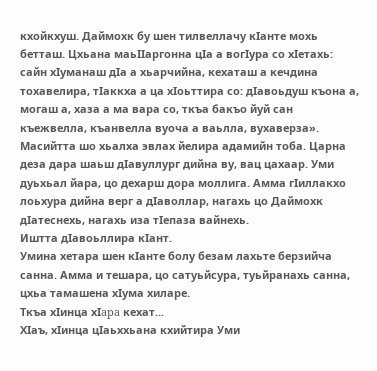кхойкхуш. Даймохк бу шен тилвеллачу кӀанте мохь бетташ. Цхьана маьӀӀаргонна цӀа а вогӀура со хӀетахь: сайн хӀуманаш дӀа а хьарчийна, кехаташ а кечдина тохавелира, тӀаккха а ца хӀоьттира со: дӀавоьдуш къона а, могаш а, хаза а ма вара со, ткъа бакъо йуй сан къежвелла, къанвелла вуоча а ваьлла, вухаверза».
Масийтта шо хьалха эвлах йелира адамийн тоба. Царна деза дара шаьш дӀавуллург дийна ву, вац цахаар. Уми дуьхьал йара, цо дехарш дора моллига. Амма гӀиллакхо лоьхура дийна верг а дӀаволлар, нагахь цо Даймохк дӀатеснехь, нагахь иза тӀепаза вайнехь.
Иштта дӀавоьллира кӀант.
Умина хетара шен кӀанте болу безам лахьте берзийча санна. Амма и тешара, цо сатуьйсура, туьйранахь санна, цхьа тамашена хӀума хиларе.
Ткъа хӀинца xӀapa кехат...
ХӀаъ, хӀинца цӀаьххьана кхийтира Уми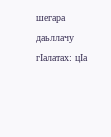шегара даьллачу гӀaлатах: цӀа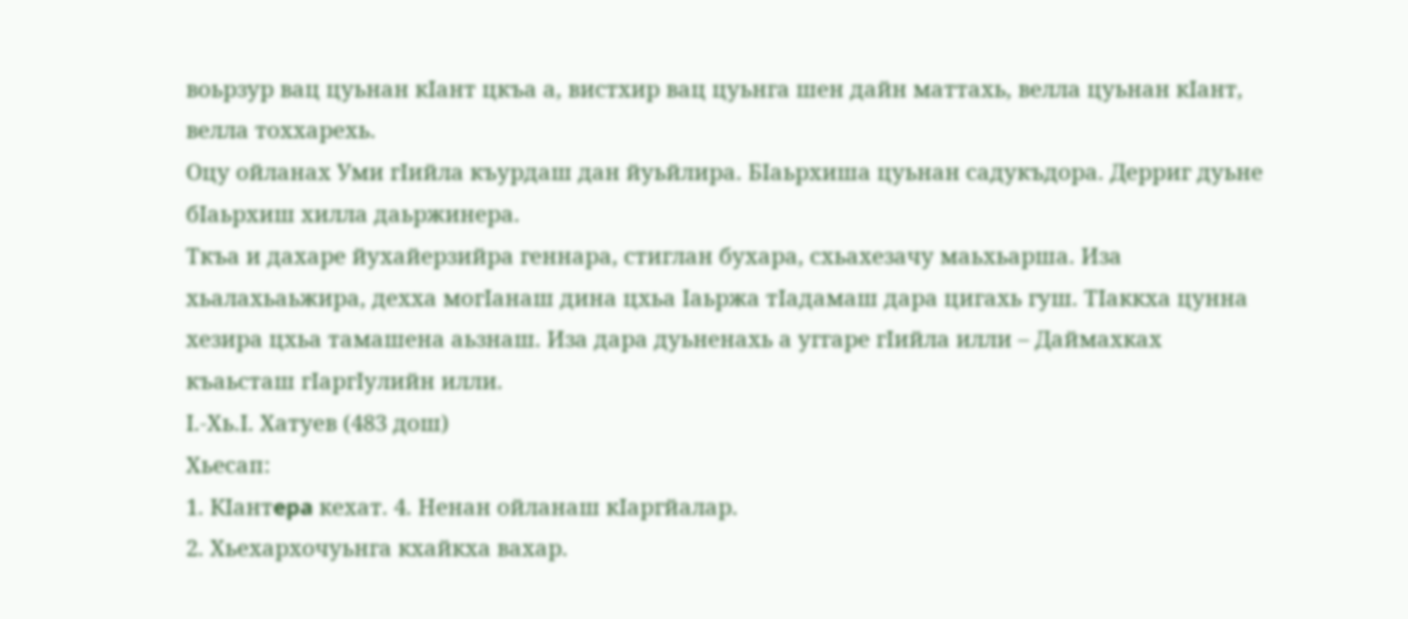воьрзур вац цуьнан кӀант цкъа а, вистхир вац цуьнга шен дайн маттахь, велла цуьнан кӀант, велла тоххарехь.
Оцу ойланах Уми гӀийла къурдаш дан йуьйлира. БӀаьрхиша цуьнан садукъдора. Дерриг дуьне бӀаьрхиш хилла даьржинера.
Ткъа и дахаре йухайерзийра геннара, стиглан бухара, схьахезачу маьхьарша. Иза хьалахьаьжира, дехха могӀанаш дина цхьа Ӏаьржа тӀадамаш дара цигахь гуш. ТӀаккха цунна хезира цхьа тамашена аьзнаш. Иза дара дуьненахь а уггаре гӀийла илли – Даймахках къаьсташ гӀаргӀулийн илли.
Ӏ.-Хь.Ӏ. Хатуев (483 дош)
Хьесап:
1. КӀантepa кехат. 4. Ненан ойланаш кӀаргйалар.
2. Хьехархочуьнга кхайкха вахар.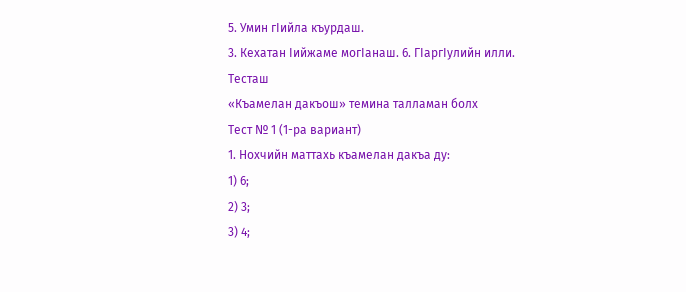5. Умин гӀийла къурдаш.
3. Кехатан Ӏийжаме мoгӀaнaш. 6. ГӀаргӀулийн илли.
Тесташ
«Къамелан дакъош» темина талламан болх
Тест № 1 (1-ра вариант)
1. Нохчийн маттахь къамелан дакъа ду:
1) 6;
2) 3;
3) 4;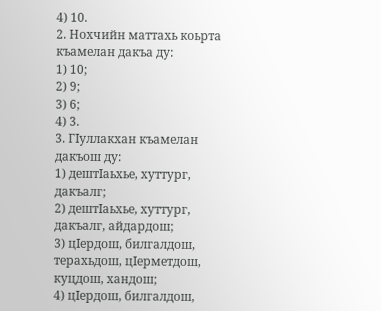4) 10.
2. Нохчийн маттахь коьрта къамелан дакъа ду:
1) 10;
2) 9;
3) 6;
4) 3.
3. ГӀуллакхан къамелан дакъош ду:
1) дештӀаьхье, хуттург, дакъалг;
2) дештӀаьхье, хуттург, дакъалг, айдардош;
3) цӀердош, билгалдош, терахьдош, цӀерметдош, куцдош, хандош;
4) цӀердош, билгалдош,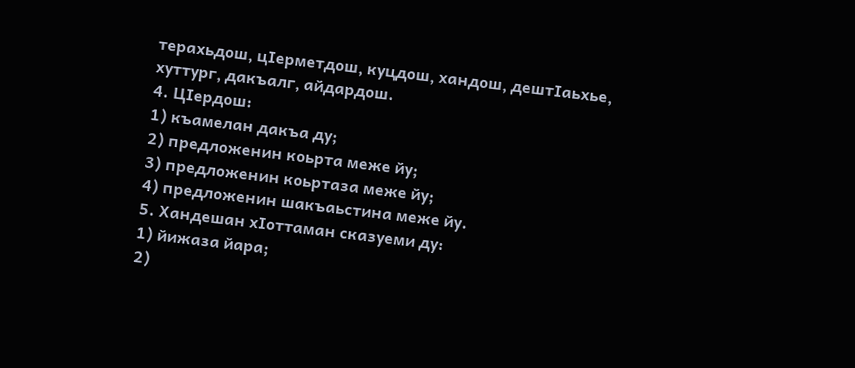терахьдош, цӀерметдош, куцдош, хандош, дештӀаьхье, хуттург, дакъалг, айдардош.
4. ЦӀердош:
1) къамелан дакъа ду;
2) предложенин коьрта меже йу;
3) предложенин коьртаза меже йу;
4) предложенин шакъаьстина меже йу.
5. Хандешан хӀоттаман сказуеми ду:
1) йижаза йара;
2)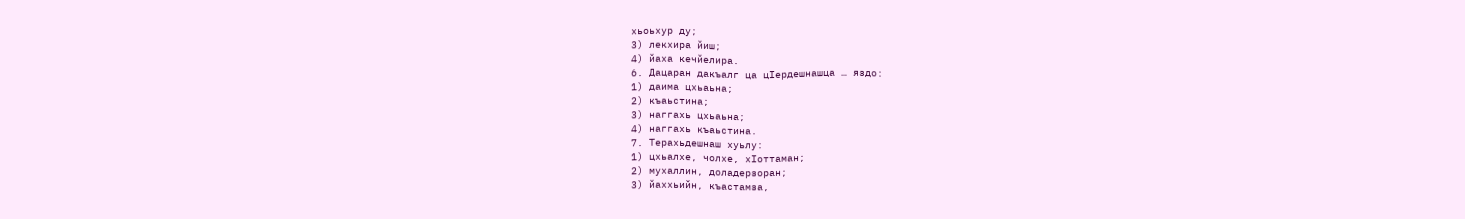хьоьхур ду;
3) лекхира йиш;
4) йаха кечйелира.
6. Дацаран дакъалг ца цӀердешнашца … яздо:
1) даима цхьаьна;
2) къаьстина;
3) наггахь цхьаьна;
4) наггахь къаьстина.
7. Терахьдешнаш хуьлу:
1) цхьалхе, чолхе, хӀоттаман;
2) мухаллин, доладерзоран;
3) йаххьийн, къастамза,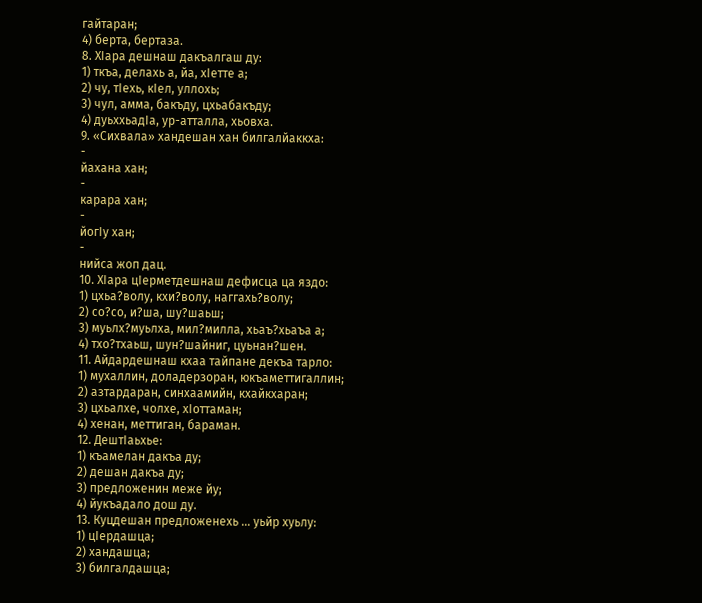гайтаран;
4) берта, бертаза.
8. ХӀара дешнаш дакъалгаш ду:
1) ткъа, делахь а, йа, хӀетте а;
2) чу, тӀехь, кӀел, уллохь;
3) чул, амма, бакъду, цхьабакъду;
4) дуьххьадӀа, ур-атталла, хьовха.
9. «Сихвала» хандешан хан билгалйаккха:
-
йахана хан;
-
карара хан;
-
йогӀу хан;
-
нийса жоп дац.
10. ХӀара цӀерметдешнаш дефисца ца яздо:
1) цхьа?волу, кхи?волу, наггахь?волу;
2) со?со, и?ша, шу?шаьш;
3) муьлх?муьлха, мил?милла, хьаъ?хьаъа а;
4) тхо?тхаьш, шун?шайниг, цуьнан?шен.
11. Айдардешнаш кхаа тайпане декъа тарло:
1) мухаллин, доладерзоран, юкъаметтигаллин;
2) азтардаран, синхаамийн, кхайкхаран;
3) цхьалхе, чолхе, хӀоттаман;
4) хенан, меттиган, бараман.
12. ДештӀаьхье:
1) къамелан дакъа ду;
2) дешан дакъа ду;
3) предложенин меже йу;
4) йукъадало дош ду.
13. Куцдешан предложенехь … уьйр хуьлу:
1) цӀердашца;
2) хандашца;
3) билгалдашца;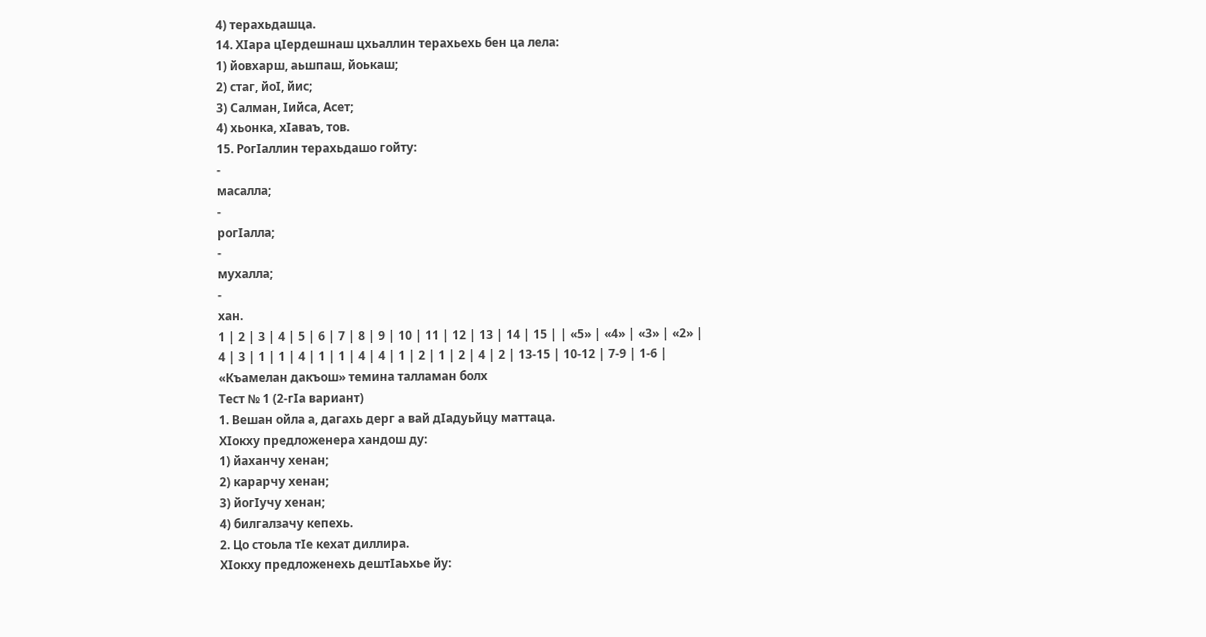4) терахьдашца.
14. ХӀара цӀердешнаш цхьаллин терахьехь бен ца лела:
1) йовхарш, аьшпаш, йоькаш;
2) стаг, йоӀ, йис;
3) Салман, Ӏийса, Асет;
4) хьонка, хӀаваъ, тов.
15. РогӀаллин терахьдашо гойту:
-
масалла;
-
рогӀалла;
-
мухалла;
-
хан.
1 | 2 | 3 | 4 | 5 | 6 | 7 | 8 | 9 | 10 | 11 | 12 | 13 | 14 | 15 | | «5» | «4» | «3» | «2» |
4 | 3 | 1 | 1 | 4 | 1 | 1 | 4 | 4 | 1 | 2 | 1 | 2 | 4 | 2 | 13-15 | 10-12 | 7-9 | 1-6 |
«Къамелан дакъош» темина талламан болх
Тест № 1 (2-гӀа вариант)
1. Вешан ойла а, дагахь дерг а вай дӀадуьйцу маттаца.
ХӀокху предложенера хандош ду:
1) йаханчу хенан;
2) карарчу хенан;
3) йогӀучу хенан;
4) билгалзачу кепехь.
2. Цо стоьла тӀе кехат диллира.
ХӀокху предложенехь дештӀаьхье йу: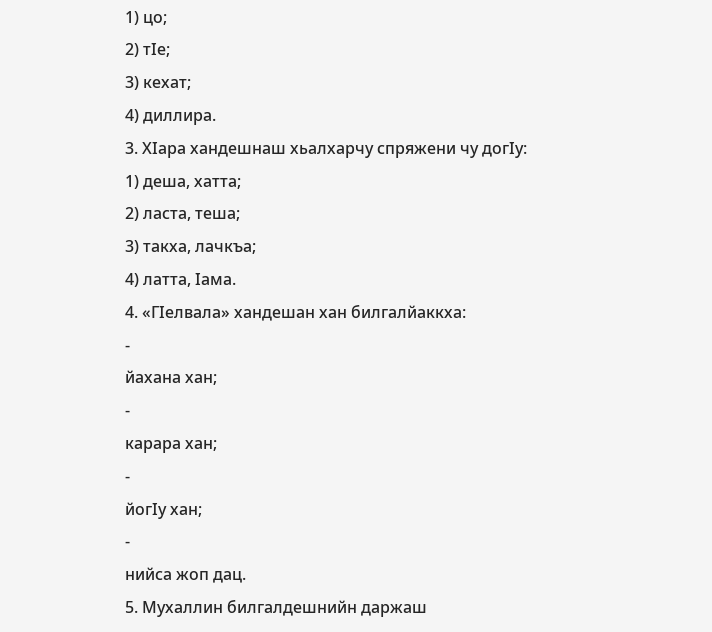1) цо;
2) тӀе;
3) кехат;
4) диллира.
3. ХӀара хандешнаш хьалхарчу спряжени чу догӀу:
1) деша, хатта;
2) ласта, теша;
3) такха, лачкъа;
4) латта, Ӏама.
4. «ГӀелвала» хандешан хан билгалйаккха:
-
йахана хан;
-
карара хан;
-
йогӀу хан;
-
нийса жоп дац.
5. Мухаллин билгалдешнийн даржаш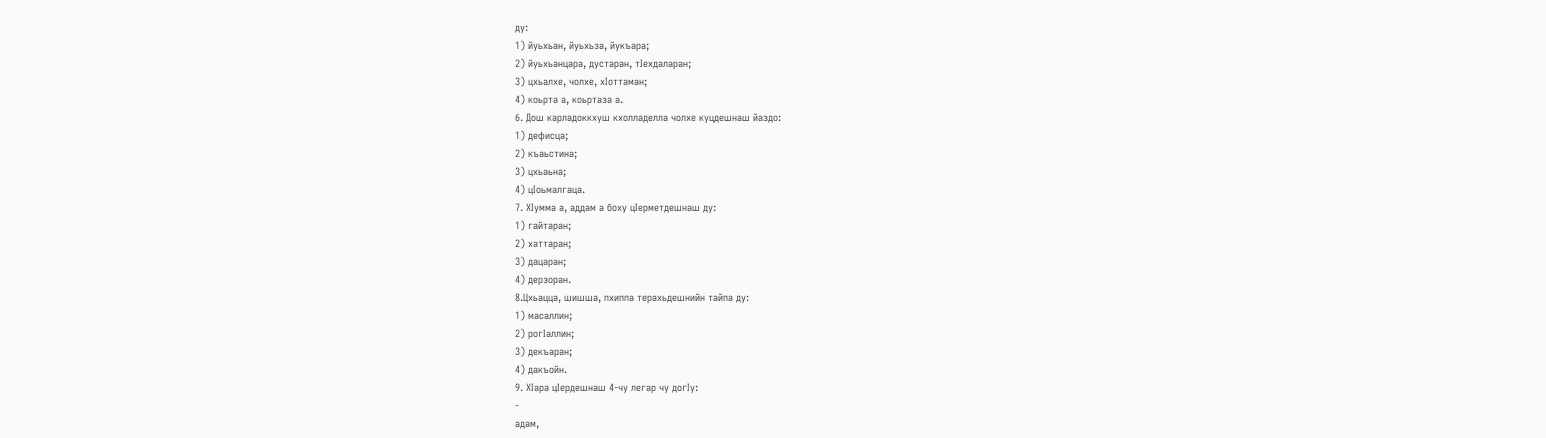ду:
1) йуьхьан, йуьхьза, йукъара;
2) йуьхьанцара, дустаран, тӀехдаларан;
3) цхьалхе, чолхе, хӀоттаман;
4) коьрта а, коьртаза а.
6. Дош карладоккхуш кхолладелла чолхе куцдешнаш йаздо:
1) дефисца;
2) къаьстина;
3) цхьаьна;
4) цӀоьмалгаца.
7. ХӀумма а, аддам а боху цӀерметдешнаш ду:
1) гайтаран;
2) хаттаран;
3) дацаран;
4) дерзоран.
8.Цхьацца, шишша, пхиппа терахьдешнийн тайпа ду:
1) масаллин;
2) рогӀаллин;
3) декъаран;
4) дакъойн.
9. ХӀара цӀердешнаш 4-чу легар чу догӀу:
-
адам,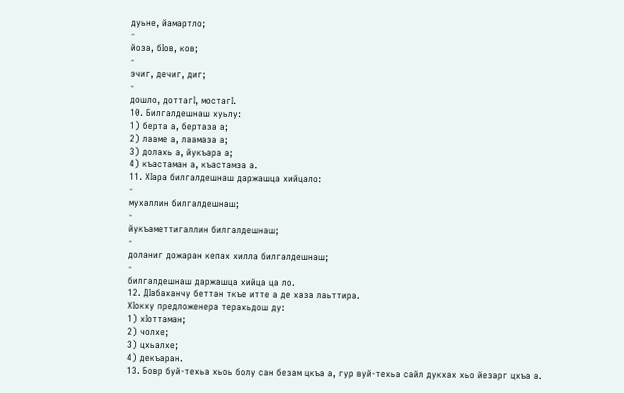дуьне, йамартло;
-
йоза, бӀов, ков;
-
эчиг, дечиг, диг;
-
дошло, доттагӀ, мостагӀ.
10. Билгалдешнаш хуьлу:
1) берта а, бертаза а;
2) лааме а, лаамаза а;
3) долахь а, йукъара а;
4) къастаман а, къастамза а.
11. ХӀара билгалдешнаш даржашца хийцало:
-
мухаллин билгалдешнаш;
-
йукъаметтигаллин билгалдешнаш;
-
доланиг дожаран кепах хилла билгалдешнаш;
-
билгалдешнаш даржашца хийца ца ло.
12. ДӀабаханчу беттан ткъе итте а де хаза лаьттира.
ХӀокху предложенера терахьдош ду:
1) хӀоттаман;
2) чолхе;
3) цхьалхе;
4) декъаран.
13. Бовр буй-техьа хьоь болу сан безам цкъа а, гур вуй-техьа сайл дукхах хьо йезарг цхъа а.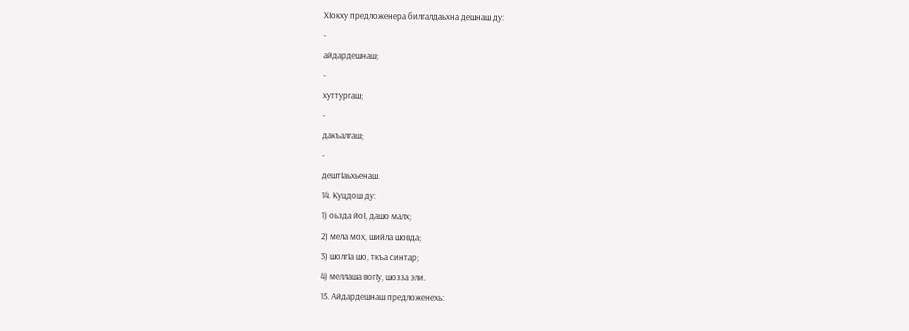ХӀокху предложенера билгалдаьхна дешнаш ду:
-
айдардешнаш;
-
хуттургаш;
-
дакъалгаш;
-
дештӀаьхьенаш.
14. Куцдош ду:
1) оьзда йоӀ, дашо малх;
2) мела мох, шийла шовда;
3) шолгӀа шо, ткъа синтар;
4) меллаша вогӀу, шозза эли.
15. Айдардешнаш предложенехь: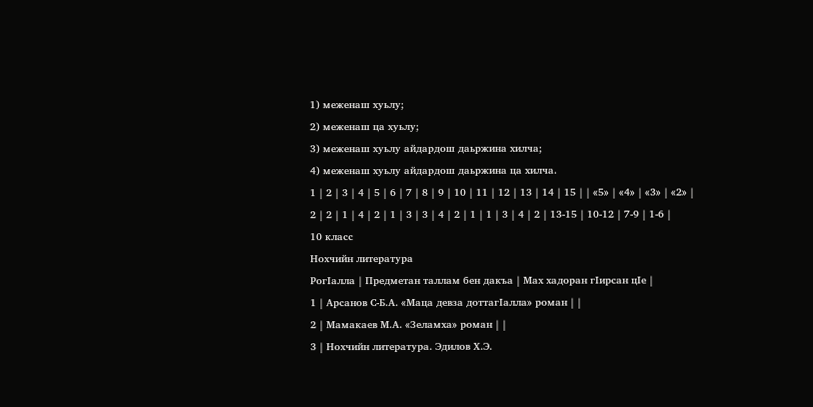1) меженаш хуьлу;
2) меженаш ца хуьлу;
3) меженаш хуьлу айдардош даьржина хилча;
4) меженаш хуьлу айдардош даьржина ца хилча.
1 | 2 | 3 | 4 | 5 | 6 | 7 | 8 | 9 | 10 | 11 | 12 | 13 | 14 | 15 | | «5» | «4» | «3» | «2» |
2 | 2 | 1 | 4 | 2 | 1 | 3 | 3 | 4 | 2 | 1 | 1 | 3 | 4 | 2 | 13-15 | 10-12 | 7-9 | 1-6 |
10 класс
Нохчийн литература
РогIалла | Предметан таллам бен дакъа | Мах хадоран гIирсан цIе |
1 | Арсанов С-Б.А. «Маца девза доттагӀалла» роман | |
2 | Мамакаев М.А. «Зеламха» роман | |
3 | Нохчийн литература. Эдилов Х.Э.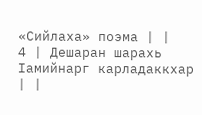«Сийлаха» поэма | |
4 | Дешаран шарахь Ӏамийнарг карладаккхар | |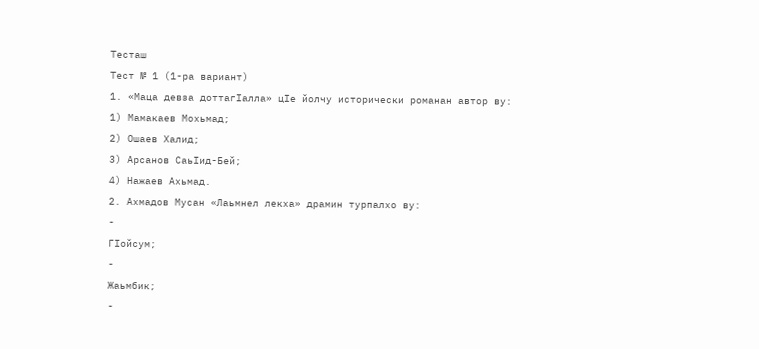Тесташ
Тест № 1 (1-ра вариант)
1. «Маца девза доттагIалла» цIе йолчу исторически романан автор ву:
1) Мамакаев Мохьмад;
2) Ошаев Халид;
3) Арсанов СаьIид-Бей;
4) Нажаев Ахьмад.
2. Ахмадов Мусан «Лаьмнел лекха» драмин турпалхо ву:
-
ГӀойсум;
-
Жаьмбик;
-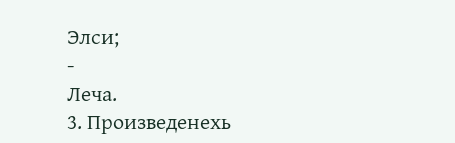Элси;
-
Леча.
3. Произведенехь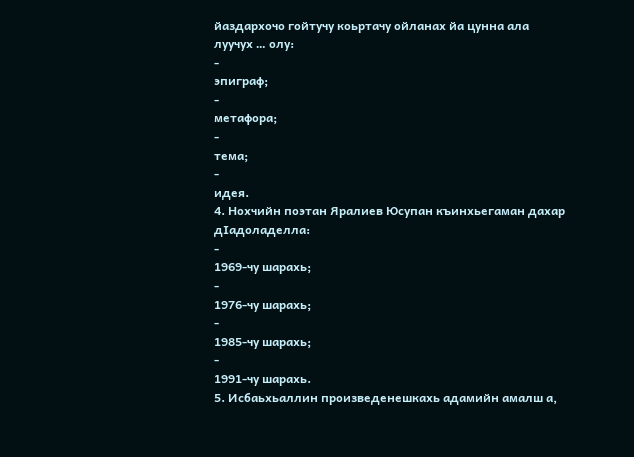йаздархочо гойтучу коьртачу ойланах йа цунна ала луучух … олу:
-
эпиграф;
-
метафора;
-
тема;
-
идея.
4. Нохчийн поэтан Яралиев Юсупан къинхьегаман дахар дӀадоладелла:
-
1969-чу шарахь;
-
1976-чу шарахь;
-
1985-чу шарахь;
-
1991-чу шарахь.
5. Исбаьхьаллин произведенешкахь адамийн амалш а,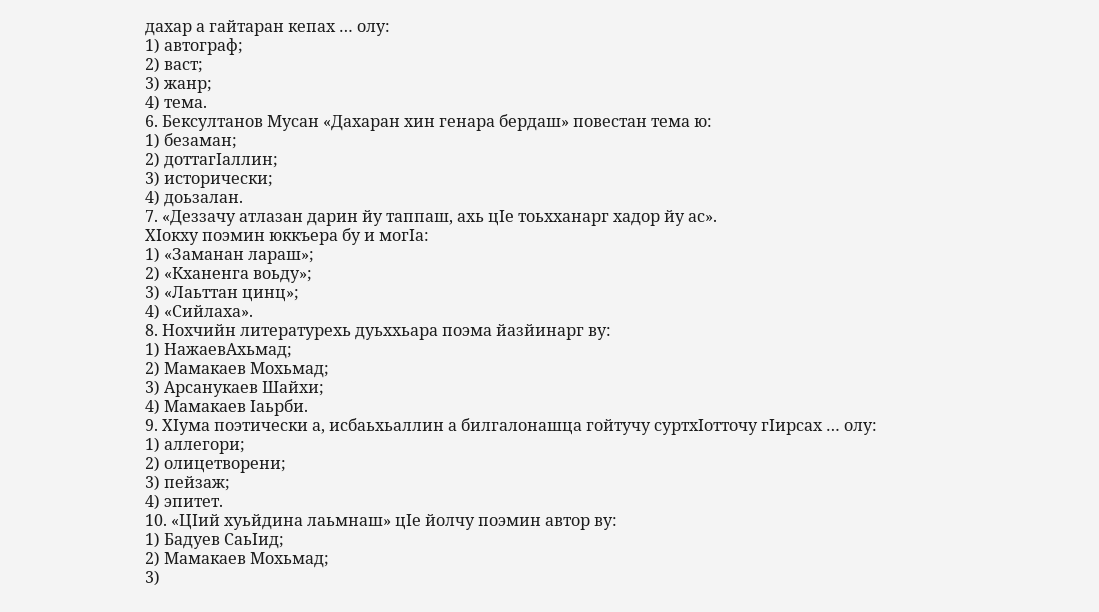дахар а гайтаран кепах … олу:
1) автограф;
2) васт;
3) жанр;
4) тема.
6. Бексултанов Мусан «Дахаран хин генара бердаш» повестан тема ю:
1) безаман;
2) доттагӀаллин;
3) исторически;
4) доьзалан.
7. «Деззачу атлазан дарин йу таппаш, ахь цIе тоьхханарг хадор йу ас».
ХӀокху поэмин юккъера бу и могIа:
1) «Заманан лараш»;
2) «Кханенга воьду»;
3) «Лаьттан цинц»;
4) «Сийлаха».
8. Нохчийн литературехь дуьххьара поэма йазйинарг ву:
1) НажаевАхьмад;
2) Мамакаев Мохьмад;
3) Арсанукаев Шайхи;
4) Мамакаев Ӏаьрби.
9. ХӀума поэтически а, исбаьхьаллин а билгалонашца гойтучу суртхӀотточу гӀирсах … олу:
1) аллегори;
2) олицетворени;
3) пейзаж;
4) эпитет.
10. «ЦӀий хуьйдина лаьмнаш» цӀе йолчу поэмин автор ву:
1) Бадуев СаьIид;
2) Мамакаев Мохьмад;
3)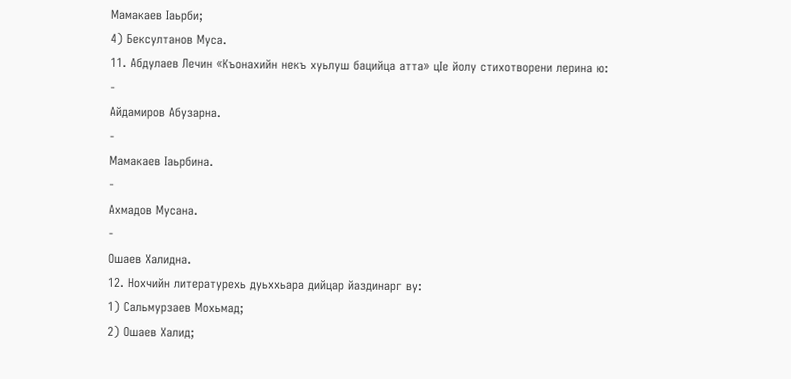Мамакаев Ӏаьрби;
4) Бексултанов Муса.
11. Абдулаев Лечин «Къонахийн некъ хуьлуш бацийца атта» цӀе йолу стихотворени лерина ю:
-
Айдамиров Абузарна.
-
Мамакаев Ӏаьрбина.
-
Ахмадов Мусана.
-
Ошаев Халидна.
12. Нохчийн литературехь дуьххьара дийцар йаздинарг ву:
1) Сальмурзаев Мохьмад;
2) Ошаев Халид;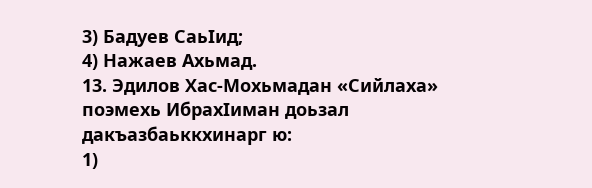3) Бадуев СаьIид;
4) Нажаев Ахьмад.
13. Эдилов Хас-Мохьмадан «Сийлаха» поэмехь ИбрахIиман доьзал дакъазбаьккхинарг ю:
1)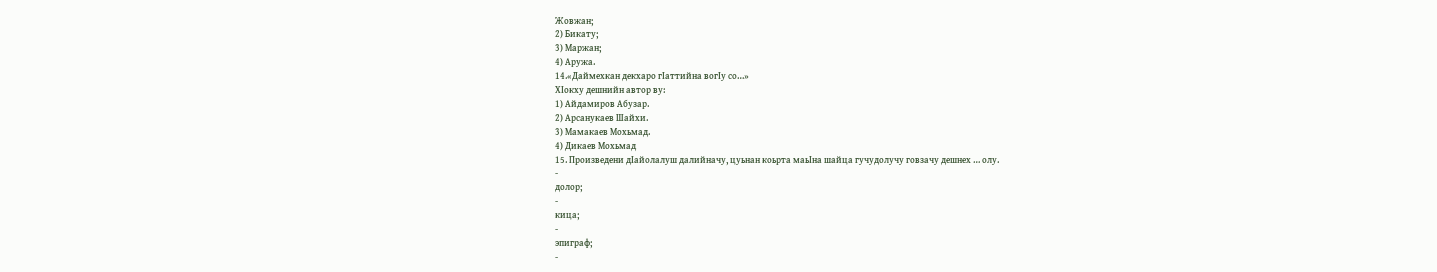Жовжан;
2) Бикату;
3) Маржан;
4) Аружа.
14.«Даймехкан декхаро гӀаттийна вогӀу со…»
ХӀокху дешнийн автор ву:
1) Айдамиров Абузар.
2) Арсанукаев Шайхи.
3) Мамакаев Мохьмад.
4) Дикаев Мохьмад
15. Произведени дӀайолалуш далийначу, цуьнан коьрта маьӀна шайца гучудолучу говзачу дешнех … олу.
-
долор;
-
кица;
-
эпиграф;
-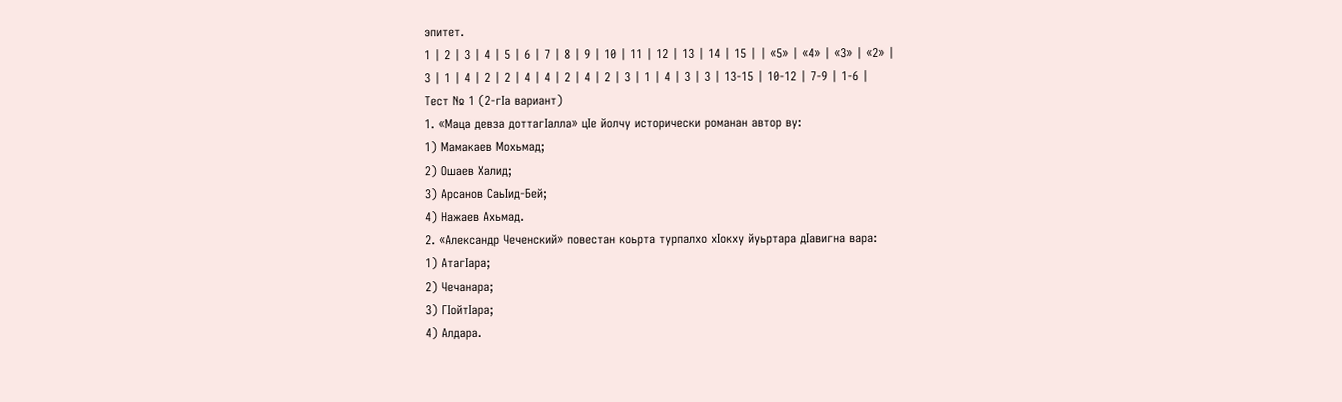эпитет.
1 | 2 | 3 | 4 | 5 | 6 | 7 | 8 | 9 | 10 | 11 | 12 | 13 | 14 | 15 | | «5» | «4» | «3» | «2» |
3 | 1 | 4 | 2 | 2 | 4 | 4 | 2 | 4 | 2 | 3 | 1 | 4 | 3 | 3 | 13-15 | 10-12 | 7-9 | 1-6 |
Тест № 1 (2-гӀа вариант)
1. «Маца девза доттагIалла» цIе йолчу исторически романан автор ву:
1) Мамакаев Мохьмад;
2) Ошаев Халид;
3) Арсанов СаьIид-Бей;
4) Нажаев Ахьмад.
2. «Александр Чеченский» повестан коьрта турпалхо хӀокху йуьртара дӀавигна вара:
1) АтагӀара;
2) Чечанара;
3) ГӀойтӀара;
4) Алдара.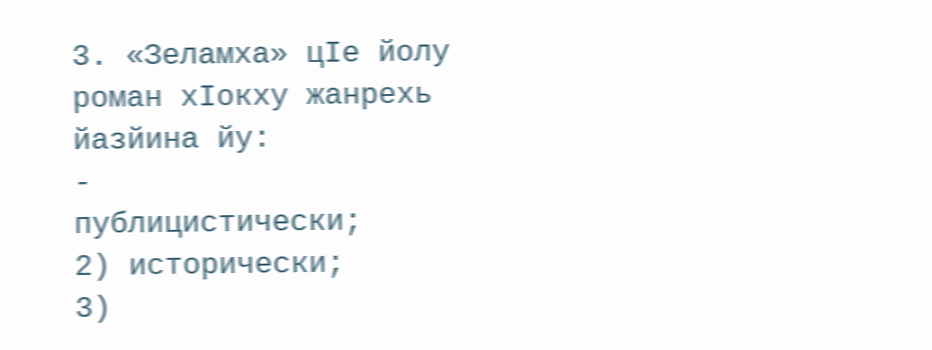3. «Зеламха» цӀе йолу роман хӀокху жанрехь йазйина йу:
-
публицистически;
2) исторически;
3)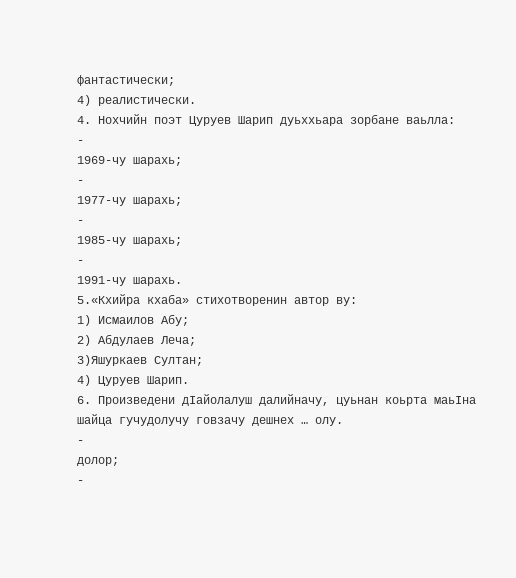фантастически;
4) реалистически.
4. Нохчийн поэт Цуруев Шарип дуьххьара зорбане ваьлла:
-
1969-чу шарахь;
-
1977-чу шарахь;
-
1985-чу шарахь;
-
1991-чу шарахь.
5.«Кхийра кхаба» стихотворенин автор ву:
1) Исмаилов Абу;
2) Абдулаев Леча;
3)Яшуркаев Султан;
4) Цуруев Шарип.
6. Произведени дӀайолалуш далийначу, цуьнан коьрта маьӀна шайца гучудолучу говзачу дешнех … олу.
-
долор;
-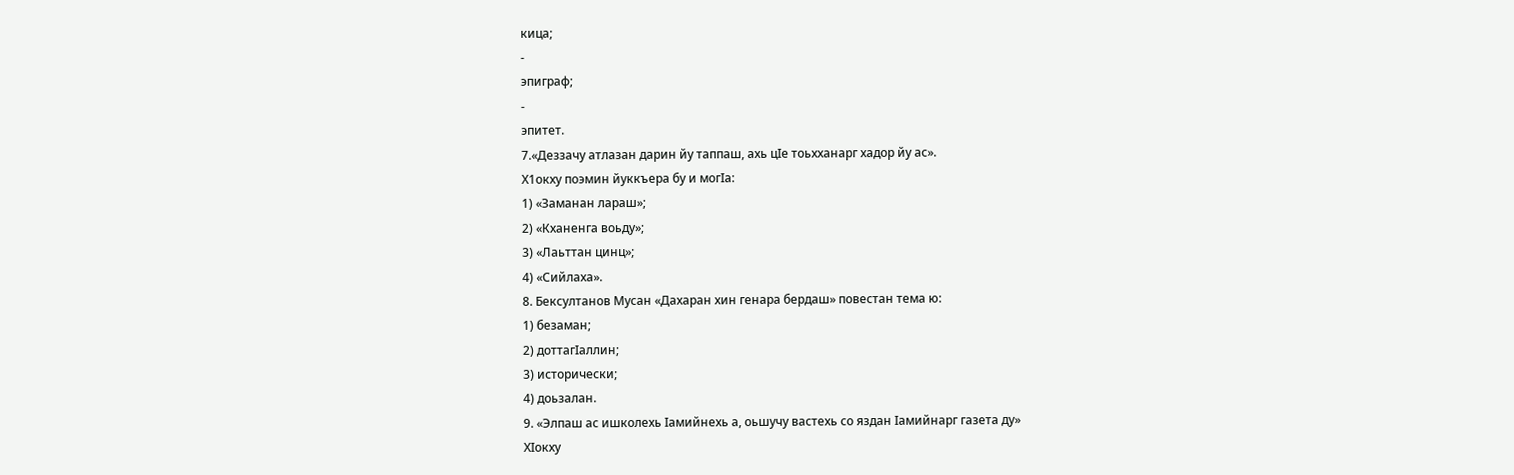кица;
-
эпиграф;
-
эпитет.
7.«Деззачу атлазан дарин йу таппаш, ахь цIе тоьхханарг хадор йу ас».
Х1окху поэмин йуккъера бу и могIа:
1) «Заманан лараш»;
2) «Кханенга воьду»;
3) «Лаьттан цинц»;
4) «Сийлаха».
8. Бексултанов Мусан «Дахаран хин генара бердаш» повестан тема ю:
1) безаман;
2) доттагӀаллин;
3) исторически;
4) доьзалан.
9. «Элпаш ас ишколехь Iамийнехь а, оьшучу вастехь со яздан Iамийнарг газета ду»
ХӀокху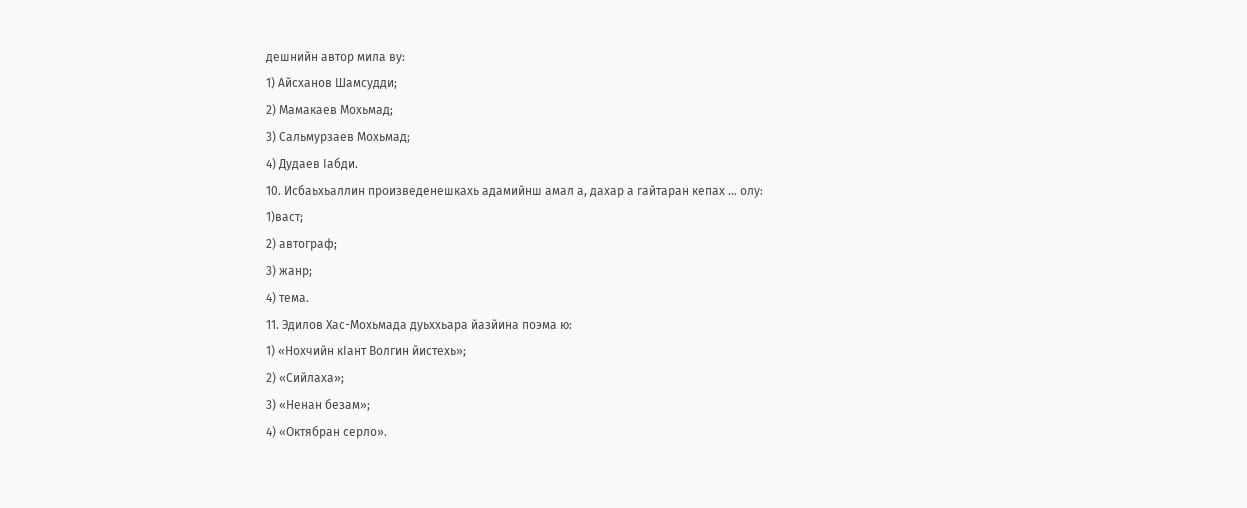дешнийн автор мила ву:
1) Айсханов Шамсудди;
2) Мамакаев Мохьмад;
3) Сальмурзаев Мохьмад;
4) Дудаев Iабди.
10. Исбаьхьаллин произведенешкахь адамийнш амал а, дахар а гайтаран кепах … олу:
1)васт;
2) автограф;
3) жанр;
4) тема.
11. Эдилов Хас-Мохьмада дуьххьара йазйина поэма ю:
1) «Нохчийн кIант Волгин йистехь»;
2) «Сийлаха»;
3) «Ненан безам»;
4) «Октябран серло».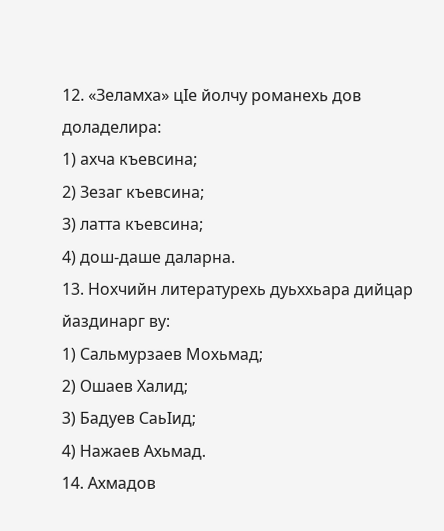12. «Зеламха» цӀе йолчу романехь дов доладелира:
1) ахча къевсина;
2) Зезаг къевсина;
3) латта къевсина;
4) дош-даше даларна.
13. Нохчийн литературехь дуьххьара дийцар йаздинарг ву:
1) Сальмурзаев Мохьмад;
2) Ошаев Халид;
3) Бадуев СаьIид;
4) Нажаев Ахьмад.
14. Ахмадов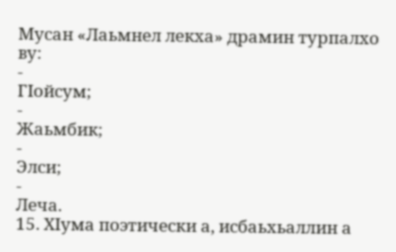Мусан «Лаьмнел лекха» драмин турпалхо ву:
-
ГӀойсум;
-
Жаьмбик;
-
Элси;
-
Леча.
15. ХӀума поэтически а, исбаьхьаллин а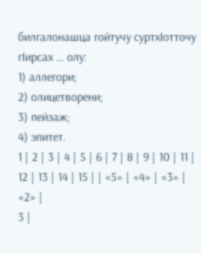билгалонашца гойтучу суртхӀотточу гӀирсах … олу:
1) аллегори;
2) олицетворени;
3) пейзаж;
4) эпитет.
1 | 2 | 3 | 4 | 5 | 6 | 7 | 8 | 9 | 10 | 11 | 12 | 13 | 14 | 15 | | «5» | «4» | «3» | «2» |
3 |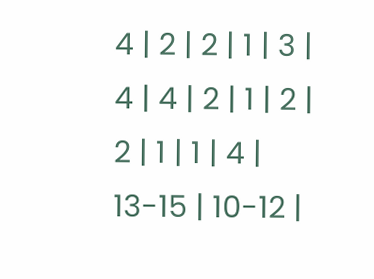4 | 2 | 2 | 1 | 3 | 4 | 4 | 2 | 1 | 2 | 2 | 1 | 1 | 4 | 13-15 | 10-12 |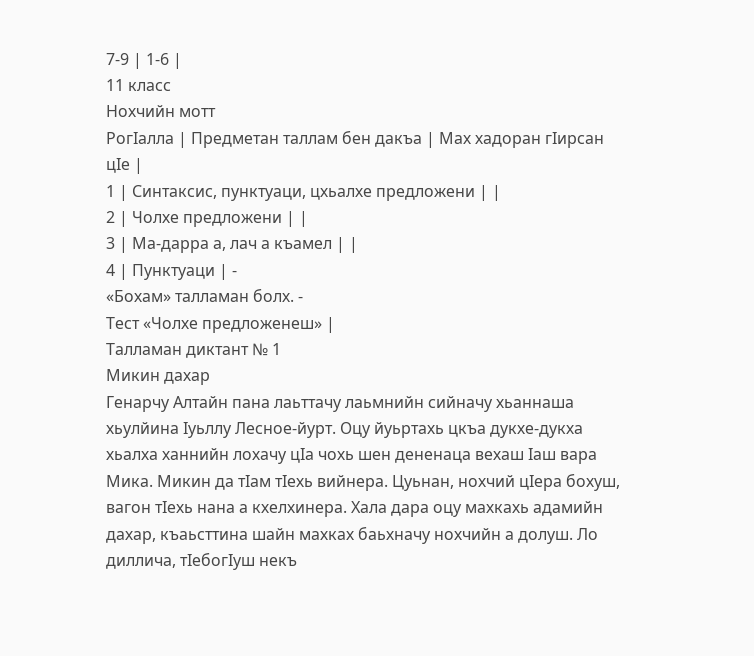7-9 | 1-6 |
11 класс
Нохчийн мотт
РогIалла | Предметан таллам бен дакъа | Мах хадоран гIирсан цIе |
1 | Синтаксис, пунктуаци, цхьалхе предложени | |
2 | Чолхе предложени | |
3 | Ма-дарра а, лач а къамел | |
4 | Пунктуаци | -
«Бохам» талламан болх. -
Тест «Чолхе предложенеш» |
Талламан диктант № 1
Микин дахар
Генарчу Алтайн пана лаьттачу лаьмнийн сийначу хьаннаша хьулйина Iуьллу Лесное-йурт. Оцу йуьртахь цкъа дукхе-дукха хьалха ханнийн лохачу цIа чохь шен дененаца вехаш Iаш вара Мика. Микин да тIам тIехь вийнера. Цуьнан, нохчий цIера бохуш, вагон тIехь нана а кхелхинера. Хала дара оцу махкахь адамийн дахар, къаьсттина шайн махках баьхначу нохчийн а долуш. Ло диллича, тIебогIуш некъ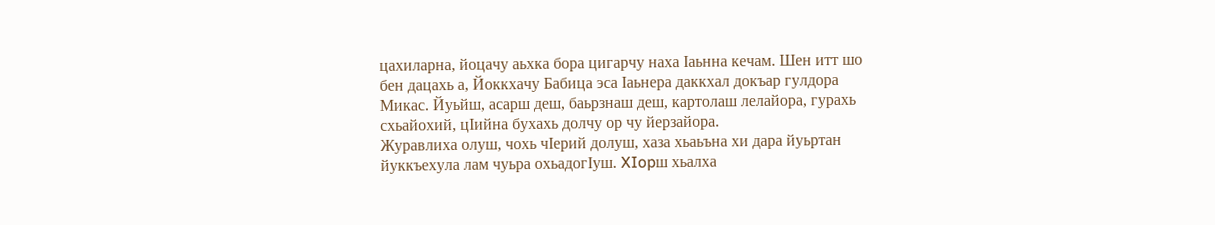цахиларна, йоцачу аьхка бора цигарчу наха Iаьнна кечам. Шен итт шо бен дацахь а, Йоккхачу Бабица эса Iаьнера даккхал докъар гулдора Микас. Йуьйш, асарш деш, баьрзнаш деш, картолаш лелайора, гурахь схьайохий, цIийна бухахь долчу ор чу йерзайора.
Журавлиха олуш, чохь чIерий долуш, хаза хьаьъна хи дара йуьртан йуккъехула лам чуьра охьадогIуш. XIopш хьалха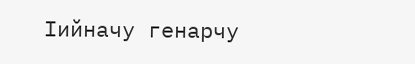Iийначу генарчу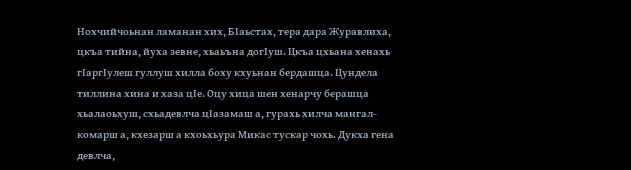Нохчийчоьнан ламанан хих, БIаьстах, тера дара Журавлиха, цкъа тийна, йуха зевне, хьаьъна догIуш. Цкъа цхьана хенахь гIаргIулеш гуллуш хилла боху кхуьнан бердашца. Цундела тиллина хина и хаза цIе. Оцу хица шен хенарчу берашца хьалаоьхуш, схьадевлча цIазамаш а, гурахь хилча мангал-комарш а, кхезарш а кхоьхьура Микас тускар чохь. Дукха гена девлча,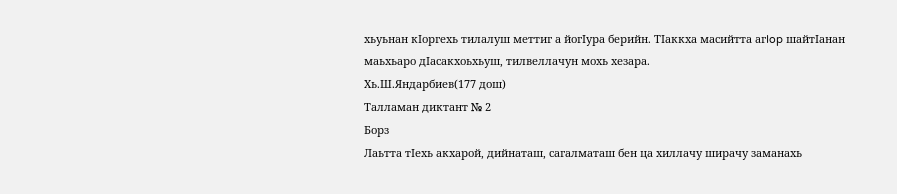хьуьнан кIоргехь тилалуш меттиг а йогIура берийн. ТIаккха масийтта aгIop шайтIанан маьхьаро дIасакхоьхьуш, тилвеллачун мохь хезара.
Хь.Ш.Яндарбиев(177 дош)
Талламан диктант № 2
Борз
Лаьтта тIехь акхарой, дийнаташ, сагалматаш бен ца хиллачу ширачу заманахь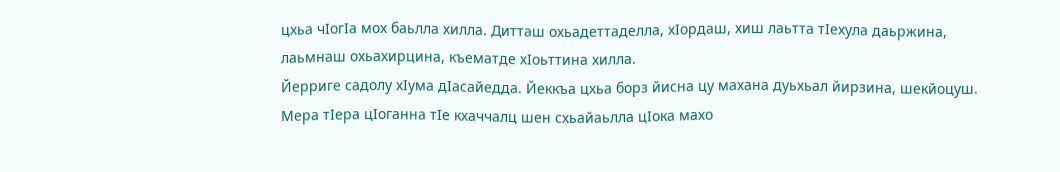цхьа чIогIа мох баьлла хилла. Дитташ охьадеттаделла, хIордаш, хиш лаьтта тIехула даьржина, лаьмнаш охьахирцина, къематде хIоьттина хилла.
Йерриге садолу хIума дIасайедда. Йеккъа цхьа борз йисна цу махана дуьхьал йирзина, шекйоцуш. Мера тIера цIоганна тIе кхаччалц шен схьайаьлла цIока махо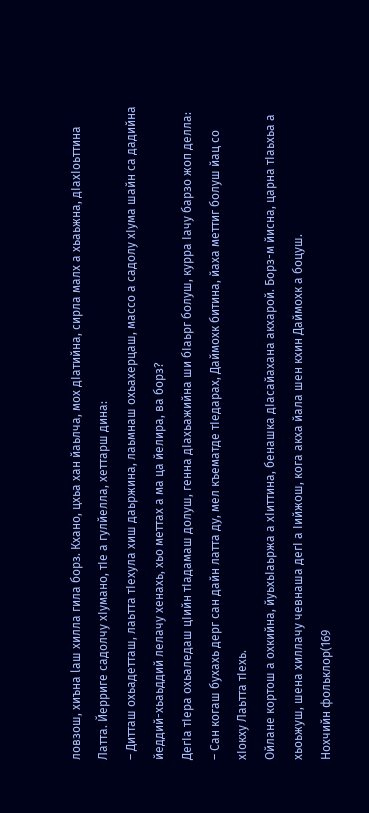ловзош, хиъна laш хилла гила борз. Кхано, цхьа хан йаьлча, мох дIатийна, сирла малх а хьаьжна, дIахIоьттина Латта. Йерриге садолчу хIумано, тIе а гулйелла, хеттарш дина:
– Дитташ охьадетташ, лаьтта тIехула хиш даьржина, лаьмнаш охьахерцаш, массо а садолу хIума шайн са дадийна йеддий-хьаьддий лелачу хенахь, хьо меттах а ма ца йелира, ва борз?
ДегIа тIера охьаледаш цIийн тIадамаш долуш, генна дIахьажийна ши бIаьрг болуш, курра Iачу барзо жоп делла:
– Сан когаш бухахь дерг сан дайн латта ду, мел къематде тIедарах, Даймохк битина, йаха меттиг болуш йац со хIокху Лаьтта тIехь.
Ойлане кортош а охкийна, йуьхьIаьржа а хIиттина, бенашка дIасайахана акхарой. Борз-м йисна, царна тIаьхьа а хьоьжуш, шена хиллачу чевнаша дегI а Iийжош, кога акха йала шен кхин Даймохк а боцуш.
Нохчийн фольклор(169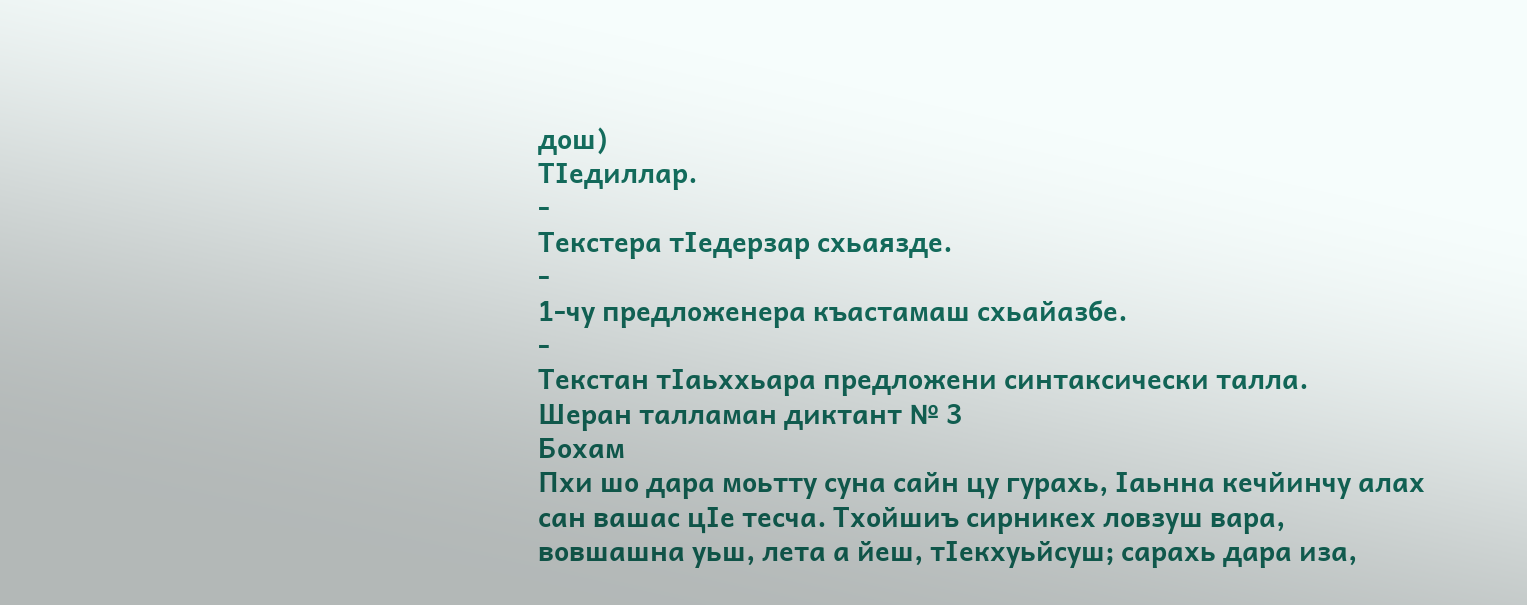дош)
ТIедиллар.
-
Текстера тIедерзар схьаязде.
-
1-чу предложенера къастамаш схьайазбе.
-
Текстан тIаьххьара предложени синтаксически талла.
Шеран талламан диктант № 3
Бохам
Пхи шо дара моьтту суна сайн цу гурахь, Iаьнна кечйинчу алах сан вашас цIе тесча. Тхойшиъ сирникех ловзуш вара, вовшашна уьш, лета а йеш, тIекхуьйсуш; сарахь дара иза,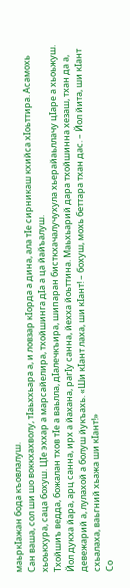маьркIажан бода къовлалуш.
Сан ваша, сол ши шо воккхахволу, тIаьххьара а, и ловзар кIорда а дина, ала тIе сирникаш кхийса хIоьттира. Асамохь хьоькхура, саца бохуш. ЦIе эххар а марсайелира, тхойшинга дIа а ца йайъалуш.
Тхойшиъ ведда, божалан тхов тIе а ваьлла, дIалечкъира, шипаран бисткхачалучухула хьерайаьллачу цIаре а хьоьжуш. Йол дукха йара, арц санна, ирх а йахана, paгIy санна, йехха йоьттина. Маьхьарий дара тхойшинна хезаш, тхан да а, девежарий а, лулахой а болуш йукъахь. «Ши кIант лаха, ши кIант! – бохуш, мохь беттара тхан дас. – Йол йита, ши кIант схьалаха, ваьгний хьажа ши кIант!»
Со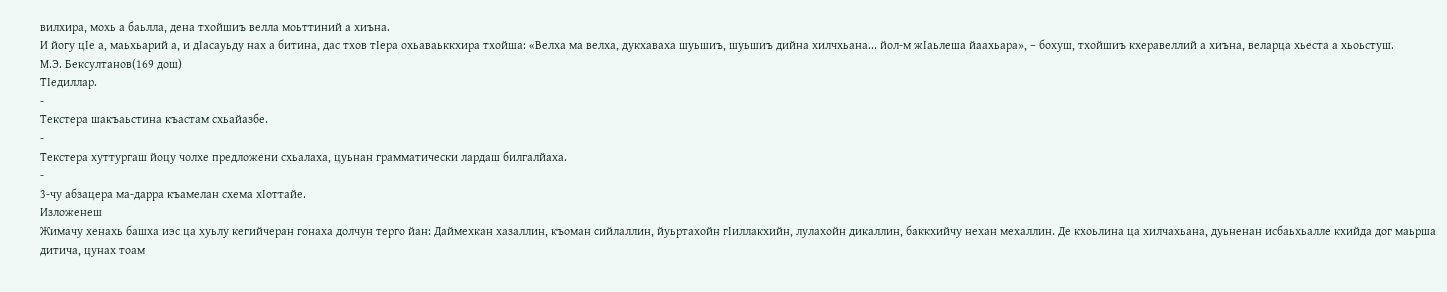вилхира, мохь а баьлла, дена тхойшиъ велла моьттиний а хиъна.
И йогу цIе а, маьхьарий а, и дIасауьду нах а битина, дас тхов тIера охьаваьккхира тхойша: «Велха ма велха, дукхаваха шуьшиъ, шуьшиъ дийна хилчхьана... йол-м жIаьлеша йаахьара», – бохуш, тхойшиъ кхеравеллий а хиъна, веларца хьеста а хьоьстуш.
М.Э. Бексултанов(169 дош)
ТIедиллар.
-
Текстера шакъаьстина къастам схьайазбе.
-
Текстера хуттургаш йоцу чолхе предложени схьалаха, цуьнан грамматически лардаш билгалйаха.
-
3-чу абзацера ма-дарра къамелан схема хIоттайе.
Изложенеш
Жимачу хенахь башха иэс ца хуьлу кегийчеран гонаха долчун терго йан: Даймехкан хазаллин, къоман сийлаллин, йуьртахойн гӀиллакхийн, лулахойн дикаллин, баккхийчу нехан мехаллин. Де кхоьлина ца хилчахьана, дуьненан исбаьхьалле кхийда дог маьрша дитича, цунах тоам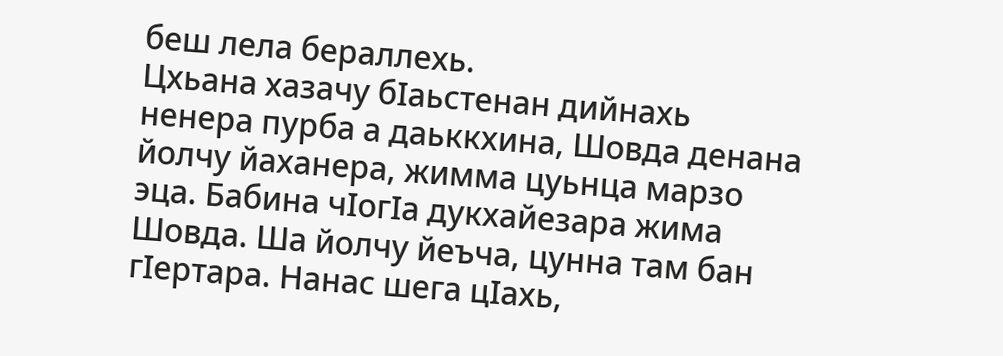беш лела бераллехь.
Цхьана хазачу бӀаьстенан дийнахь ненера пурба а даьккхина, Шовда денана йолчу йаханера, жимма цуьнца марзо эца. Бабина чӀогӀа дукхайезара жима Шовда. Ша йолчу йеъча, цунна там бан гӀертара. Нанас шега цӀахь,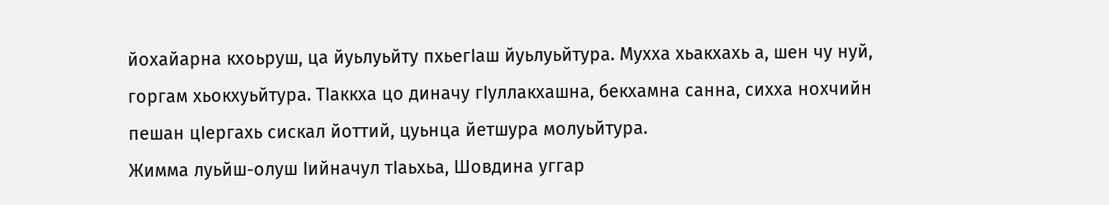йохайарна кхоьруш, ца йуьлуьйту пхьегӀаш йуьлуьйтура. Мухха хьакхахь а, шен чу нуй, горгам хьокхуьйтура. ТӀаккха цо диначу гӀуллакхашна, бекхамна санна, сихха нохчийн пешан цӀергахь сискал йоттий, цуьнца йетшура молуьйтура.
Жимма луьйш-олуш Ӏийначул тӀаьхьа, Шовдина уггар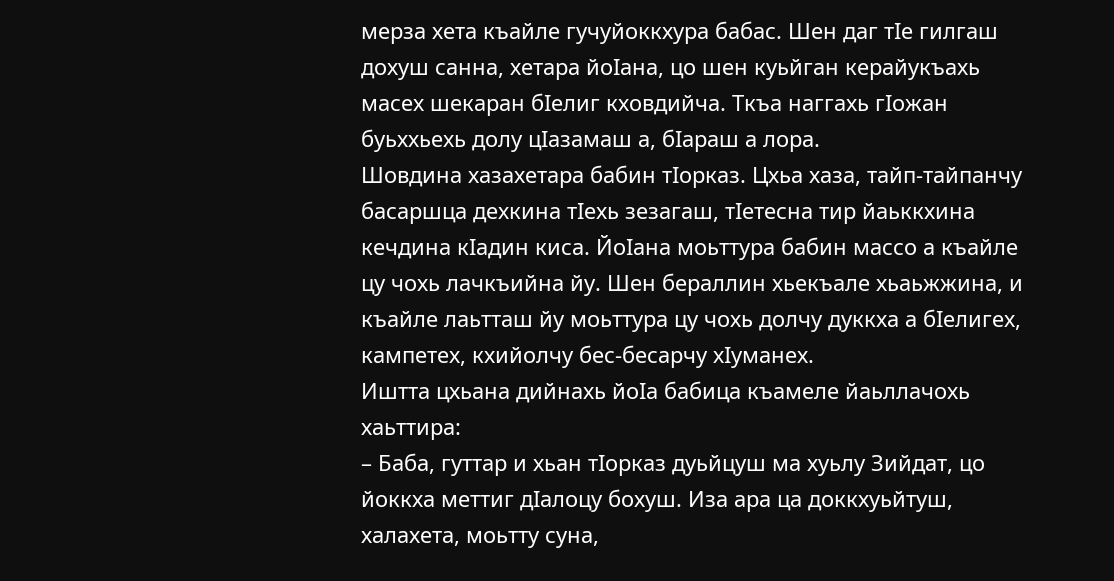мерза хета къайле гучуйоккхура бабас. Шен даг тӀе гилгаш дохуш санна, хетара йоӀана, цо шен куьйган керайукъахь масех шекаран бӀелиг кховдийча. Ткъа наггахь гӀожан буьххьехь долу цӀазамаш а, бӀараш а лора.
Шовдина хазахетара бабин тӀорказ. Цхьа хаза, тайп-тайпанчу басаршца дехкина тӀехь зезагаш, тӀетесна тир йаьккхина кечдина кӀадин киса. ЙоӀана моьттура бабин массо а къайле цу чохь лачкъийна йу. Шен бераллин хьекъале хьаьжжина, и къайле лаьтташ йу моьттура цу чохь долчу дуккха а бӀелигех, кампетех, кхийолчу бес-бесарчу хӀуманех.
Иштта цхьана дийнахь йоӀа бабица къамеле йаьллачохь хаьттира:
– Баба, гуттар и хьан тӀорказ дуьйцуш ма хуьлу Зийдат, цо йоккха меттиг дӀалоцу бохуш. Иза ара ца доккхуьйтуш, халахета, моьтту суна,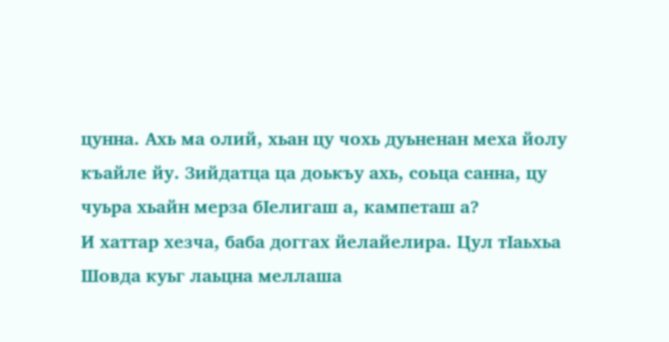цунна. Ахь ма олий, хьан цу чохь дуьненан меха йолу къайле йу. Зийдатца ца доькъу ахь, соьца санна, цу чуьра хьайн мерза бӀелигаш а, кампеташ а?
И хаттар хезча, баба доггах йелайелира. Цул тӀаьхьа Шовда куьг лаьцна меллаша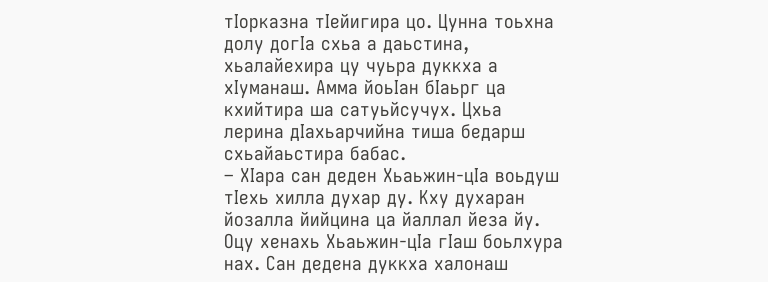тӀорказна тӀейигира цо. Цунна тоьхна долу догӀа схьа а даьстина, хьалайехира цу чуьра дуккха а хӀуманаш. Амма йоьӀан бӀаьрг ца кхийтира ша сатуьйсучух. Цхьа лерина дӀахьарчийна тиша бедарш схьайаьстира бабас.
– ХӀара сан деден Хьаьжин-цӀа воьдуш тӀехь хилла духар ду. Кху духаран йозалла йийцина ца йаллал йеза йу. Оцу хенахь Хьаьжин-цӀа гӀаш боьлхура нах. Сан дедена дуккха халонаш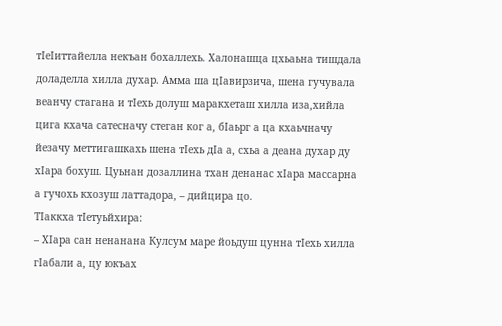тӀеӀиттайелла некъан бохаллехь. Халонашца цхьаьна тишдала доладелла хилла духар. Амма ша цӀавирзича, шена гучувала веанчу стагана и тӀехь долуш маракхеташ хилла иза,хийла цига кхача сатесначу стеган ког а, бӀаьрг а ца кхаьчначу йезачу меттигашкахь шена тӀехь дӀа а, схьа а деана духар ду хӀара бохуш. Цуьнан дозаллина тхан денанас хӀара массарна а гучохь кхозуш латтадора, – дийцира цо.
ТӀаккха тӀетуьйхира:
– ХӀара сан ненанана Кулсум маре йоьдуш цунна тӀехь хилла гӀабали а, цу юкъах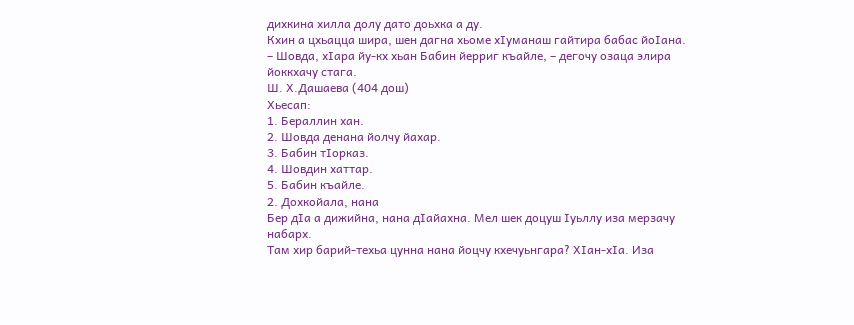дихкина хилла долу дато доьхка а ду.
Кхин а цхьацца шира, шен дагна хьоме хӀуманаш гайтира бабас йоӀана.
– Шовда, хӀара йу-кх хьан Бабин йерриг къайле, – дегочу озаца элира йоккхачу стага.
Ш. Х.Дашаева (404 дош)
Хьесап:
1. Бераллин хан.
2. Шовда денана йолчу йахар.
3. Бабин тӀорказ.
4. Шовдин хаттар.
5. Бабин къайле.
2. Дохкойала, нана
Бер дӀа а дижийна, нана дӀайахна. Мел шек доцуш Ӏуьллу иза мерзачу набарх.
Там хир барий-техьа цунна нана йоцчу кхечуьнгара? ХӀан-хӀа. Иза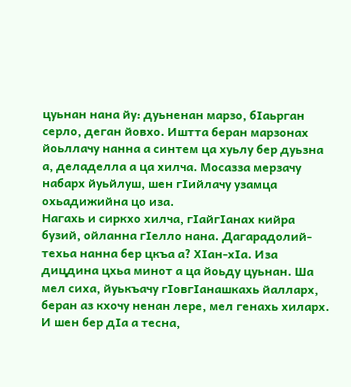цуьнан нана йу: дуьненан марзо, бӀаьрган серло, деган йовхо. Иштта беран марзонах йоьллачу нанна а синтем ца хуьлу бер дуьзна а, деладелла а ца хилча. Мосазза мерзачу набарх йуьйлуш, шен гӀийлачу узамца охьадижийна цо иза.
Нагахь и сиркхо хилча, гӀайгӀанах кийра бузий, ойланна гӀелло нана. Дагарадолий-техьа нанна бер цкъа а? ХӀан-хӀа. Иза дицдина цхьа минот а ца йоьду цуьнан. Ша мел сиха, йуькъачу гӀовгӀанашкахь йалларх, беран аз кхочу ненан лере, мел генахь хиларх.
И шен бер дӀа а тесна,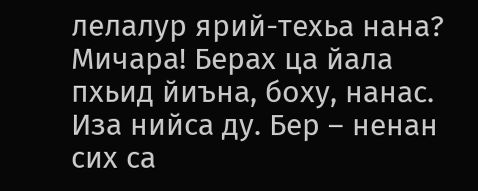лелалур ярий-техьа нана? Мичара! Берах ца йала пхьид йиъна, боху, нанас. Иза нийса ду. Бер – ненан сих са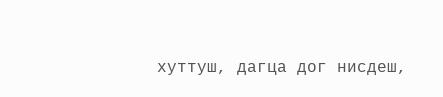хуттуш, дагца дог нисдеш,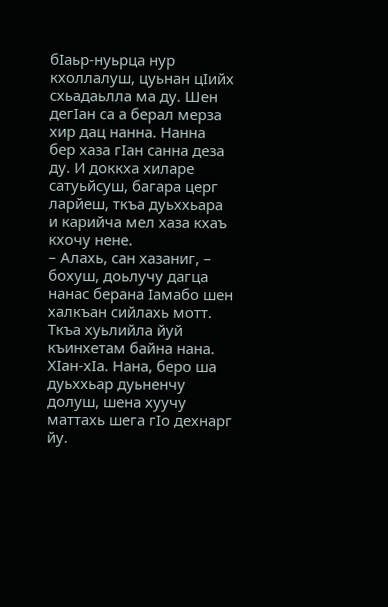бӀаьр-нуьрца нур кхоллалуш, цуьнан цӀийх схьадаьлла ма ду. Шен дегӀан са а берал мерза хир дац нанна. Нанна бер хаза гӀан санна деза ду. И доккха хиларе сатуьйсуш, багара церг ларйеш, ткъа дуьххьара и карийча мел хаза кхаъ кхочу нене.
– Алахь, сан хазаниг, – бохуш, доьлучу дагца нанас берана Ӏамабо шен халкъан сийлахь мотт. Ткъа хуьлийла йуй къинхетам байна нана. ХӀан-хӀа. Нана, беро ша дуьххьар дуьненчу долуш, шена хуучу маттахь шега гӀo дехнарг йу.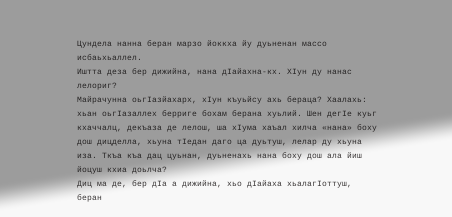Цундела нанна беран марзо йоккха йу дуьненан массо исбаьхьаллел.
Иштта деза бер дижийна, нана дӀайахна-кх. ХӀун ду нанас лелориг?
Майрачунна оьгӀазйахарх, хӀун къуьйсу ахь бераца? Хаалахь: хьан оьгӀазаллех берриге бохам берана хуьлий. Шен дегӀе куьг кхаччалц, декъаза де лелош, ша хӀума хаъал хилча «нана» боху дош дицделла, хьуна тӀедан даго ца дуьтуш, лелар ду хьуна иза. Ткъа къа дац цуьнан, дуьненахь нана боху дош ала йиш йоцуш кхиа доьлча?
Диц ма де, бер дӀа а дижийна, хьо дӀайаха хьалагӀоттуш, беран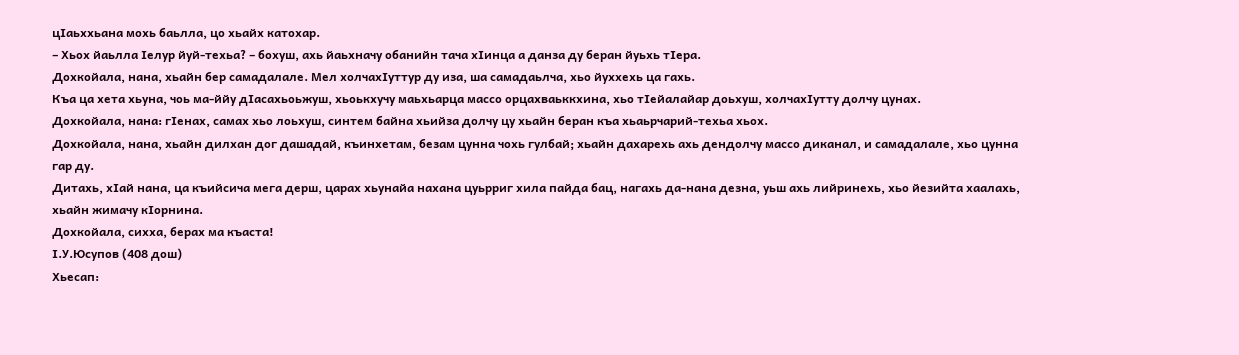цӀаьххьана мохь баьлла, цо хьайх катохар.
– Хьох йаьлла Ӏелур йуй-техьа? – бохуш, ахь йаьхначу обанийн тача хӀинца а данза ду беран йуьхь тӀера.
Дохкойала, нана, хьайн бер самадалале. Мел холчахӀуттур ду иза, ша самадаьлча, хьо йуххехь ца гахь.
Къа ца хета хьуна, чоь ма-ййу дӀасахьоьжуш, хьоькхучу маьхьарца массо орцахваьккхина, хьо тӀейалайар доьхуш, холчахӀутту долчу цунах.
Дохкойала, нана: гӀенах, самах хьо лоьхуш, синтем байна хьийза долчу цу хьайн беран къа хьаьрчарий-техьа хьох.
Дохкойала, нана, хьайн дилхан дог дашадай, къинхетам, безам цунна чохь гулбай; хьайн дахарехь ахь дендолчу массо диканал, и самадалале, хьо цунна гар ду.
Дитахь, хӀай нана, ца къийсича мега дерш, царах хьунайа нахана цуьрриг хила пайда бац, нагахь да-нана дезна, уьш ахь лийринехь, хьо йезийта хаалахь, хьайн жимачу кӀорнина.
Дохкойала, сихха, берах ма къаста!
Ӏ.У.Юсупов (408 дош)
Хьесап: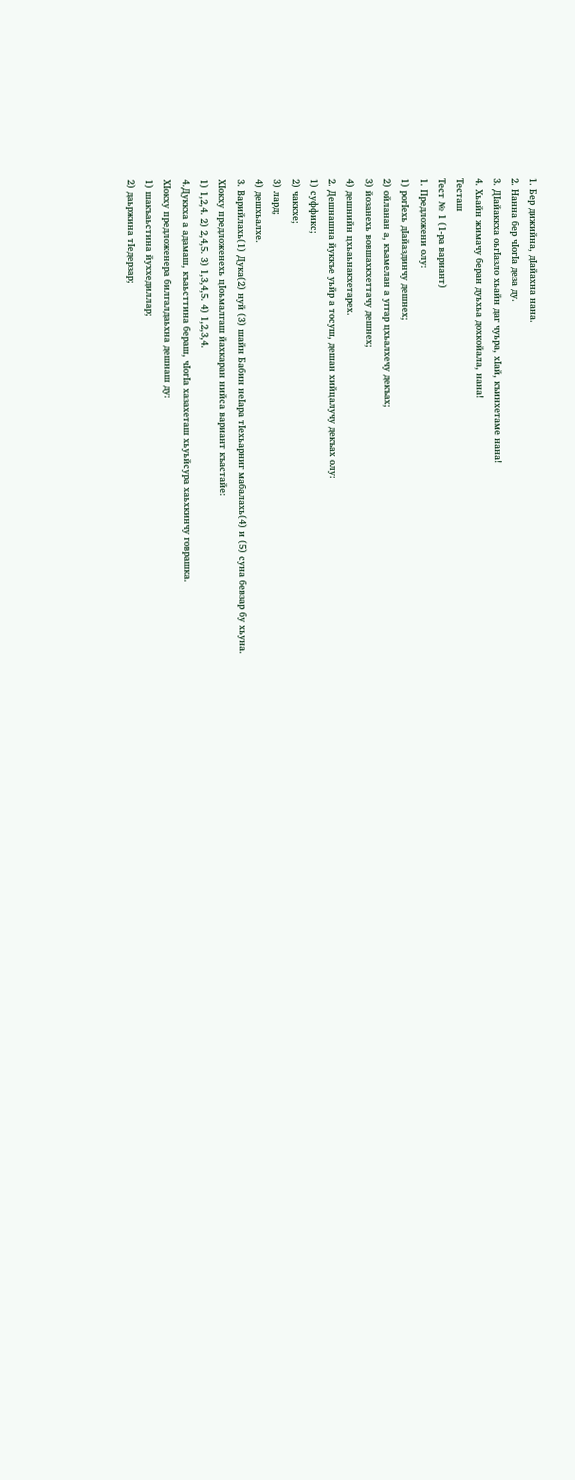1. Бер дижийна, дӀайахна нана.
2. Нанна бер чӀогӀа деза ду.
3. ДӀайаккха оьгӀазло хьайн даг чуьра, хӀай, къинхетаме нана!
4. Хьайн жимачу беран дуьхьа дохкойала, нана!
Тесташ
Тест № 1 (1-ра вариант)
1. Предложени олу:
1) рогӀехь дӀайаздинчу дешнех;
2) ойланан а, къамелан а уггар цхьалхечу декъах;
3) йозанехь вовшахкхеттачу дешнех;
4) дешнийн цхьаьнакхетарех.
2. Дешнашна йуккъе уьйр а тосуш, дешан хийцалучу декъах олу:
1) суффикс;
2) чаккхе;
3) лард;
4) дешхьалхе.
3. Варийлахь(1) Дука(2) нуй (3) шайн Бабин неӀара тӀехьарниг мабалахь(4) и (5) суна бевзар бу хьуна.
ХӀокху предложенехь цӀоьмалгаш йахкаран нийса вариант къастайе:
1) 1,2,4. 2) 2,4,5. 3) 1,3,4,5. 4) 1,2,3,4.
4.Дуккха а адамаш, къаьсттина бераш, чӀогӀа хазахеташ хьуьйсура хаьхкинчу говрашка.
ХӀокху предложенера билгалдаьхна дешнаш ду:
1) шакъаьстина йуххедиллар;
2) даьржина тӀедерзар;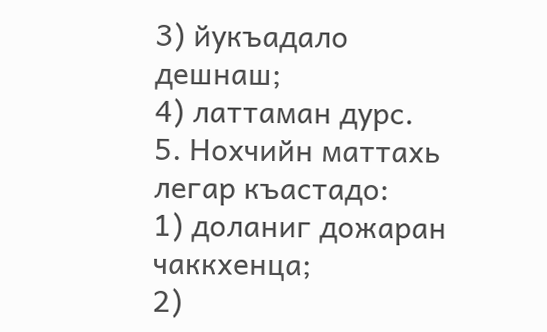3) йукъадало дешнаш;
4) латтаман дурс.
5. Нохчийн маттахь легар къастадо:
1) доланиг дожаран чаккхенца;
2)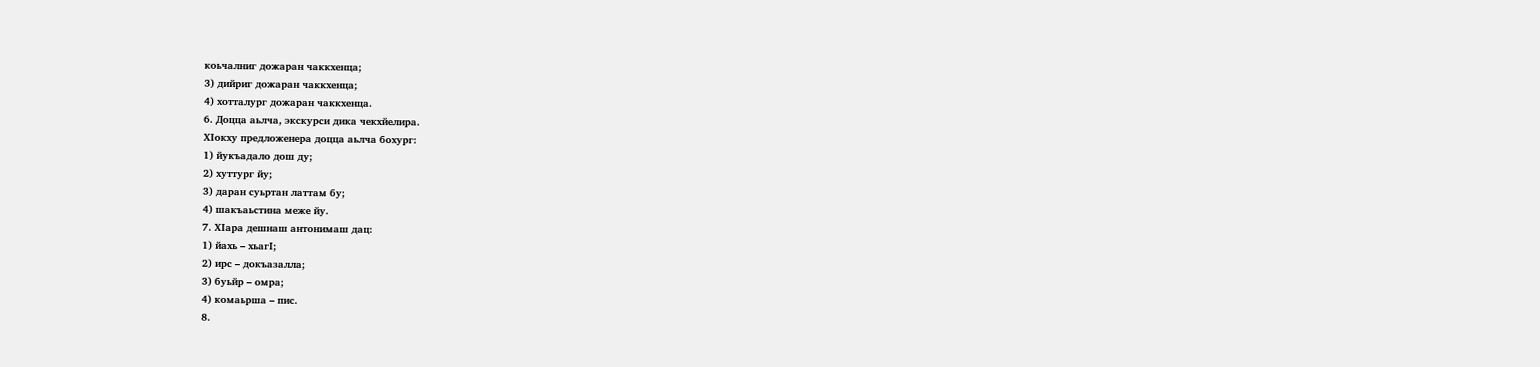коьчалниг дожаран чаккхенца;
3) дийриг дожаран чаккхенца;
4) хотталург дожаран чаккхенца.
6. Доцца аьлча, экскурси дика чекхйелира.
ХӀокху предложенера доцца аьлча бохург:
1) йукъадало дош ду;
2) хуттург йу;
3) даран суьртан латтам бу;
4) шакъаьстина меже йу.
7. ХӀара дешнаш антонимаш дац:
1) йахь – хьагӀ;
2) ирс – докъазалла;
3) буьйр – омра;
4) комаьрша – пис.
8.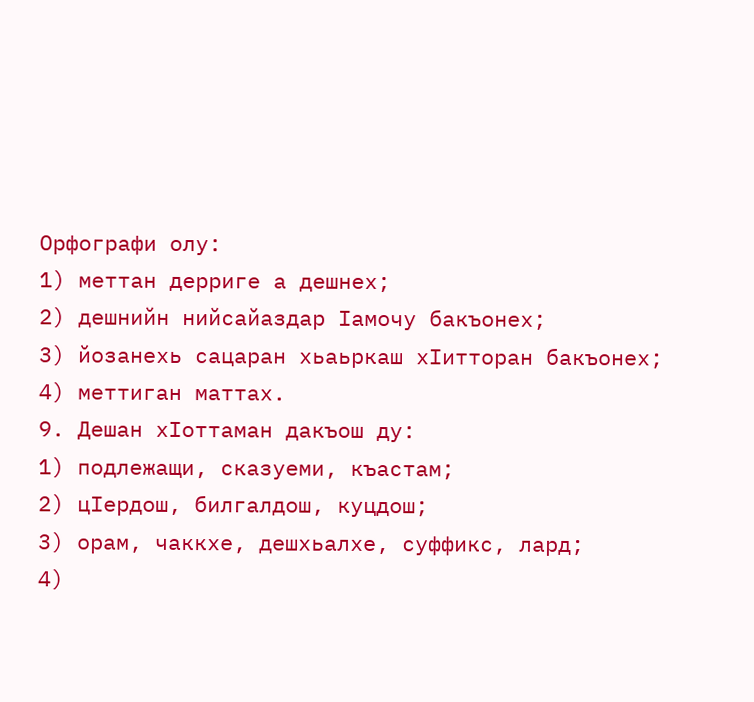Орфографи олу:
1) меттан дерриге а дешнех;
2) дешнийн нийсайаздар Ӏамочу бакъонех;
3) йозанехь сацаран хьаьркаш хӀитторан бакъонех;
4) меттиган маттах.
9. Дешан хӀоттаман дакъош ду:
1) подлежащи, сказуеми, къастам;
2) цӀердош, билгалдош, куцдош;
3) орам, чаккхе, дешхьалхе, суффикс, лард;
4)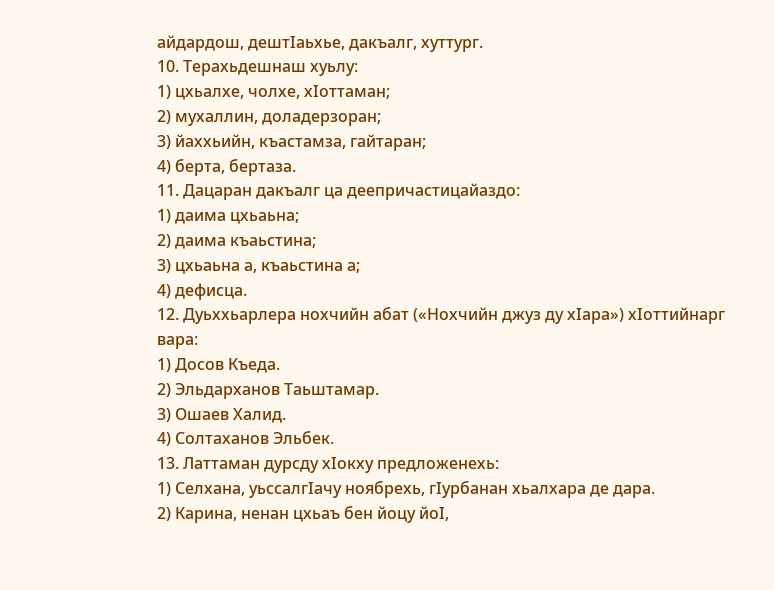айдардош, дештӀаьхье, дакъалг, хуттург.
10. Терахьдешнаш хуьлу:
1) цхьалхе, чолхе, хӀоттаман;
2) мухаллин, доладерзоран;
3) йаххьийн, къастамза, гайтаран;
4) берта, бертаза.
11. Дацаран дакъалг ца деепричастицайаздо:
1) даима цхьаьна;
2) даима къаьстина;
3) цхьаьна а, къаьстина а;
4) дефисца.
12. Дуьххьарлера нохчийн абат («Нохчийн джуз ду хӀара») хӀоттийнарг вара:
1) Досов Къеда.
2) Эльдарханов Таьштамар.
3) Ошаев Халид.
4) Солтаханов Эльбек.
13. Латтаман дурсду хӀокху предложенехь:
1) Селхана, уьссалгӀачу ноябрехь, гӀурбанан хьалхара де дара.
2) Карина, ненан цхьаъ бен йоцу йоӀ,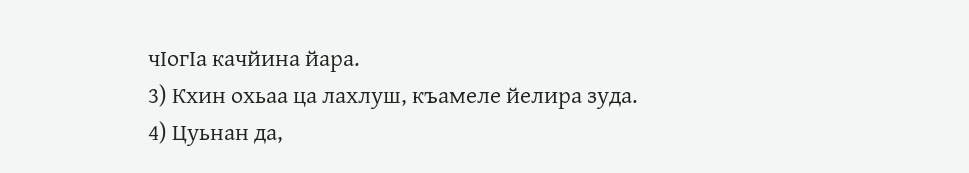чӀогӀа качйина йара.
3) Кхин охьаа ца лахлуш, къамеле йелира зуда.
4) Цуьнан да,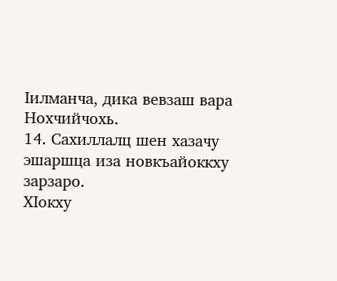Ӏилманча, дика вевзаш вара Нохчийчохь.
14. Сахиллалц шен хазачу эшаршца иза новкъайоккху зарзаро.
ХӀокху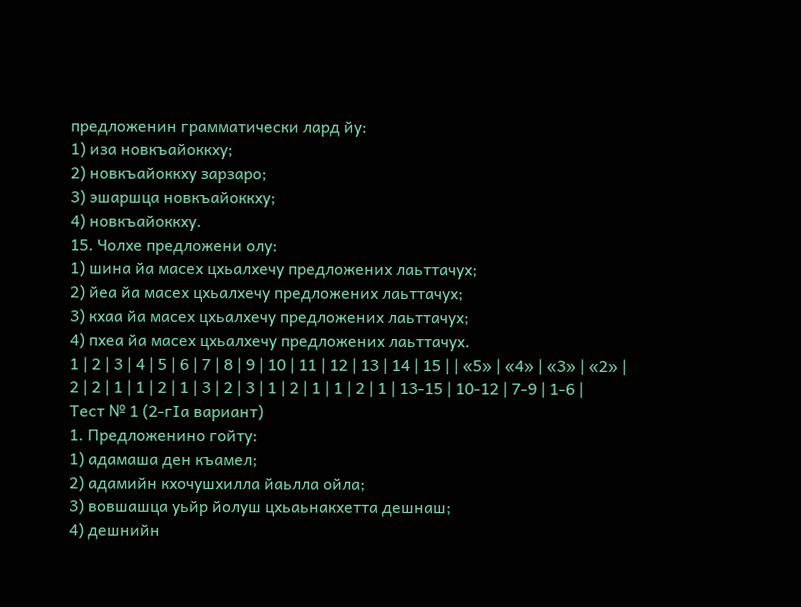предложенин грамматически лард йу:
1) иза новкъайоккху;
2) новкъайоккху зарзаро;
3) эшаршца новкъайоккху;
4) новкъайоккху.
15. Чолхе предложени олу:
1) шина йа масех цхьалхечу предложених лаьттачух;
2) йеа йа масех цхьалхечу предложених лаьттачух;
3) кхаа йа масех цхьалхечу предложених лаьттачух;
4) пхеа йа масех цхьалхечу предложених лаьттачух.
1 | 2 | 3 | 4 | 5 | 6 | 7 | 8 | 9 | 10 | 11 | 12 | 13 | 14 | 15 | | «5» | «4» | «3» | «2» |
2 | 2 | 1 | 1 | 2 | 1 | 3 | 2 | 3 | 1 | 2 | 1 | 1 | 2 | 1 | 13-15 | 10-12 | 7-9 | 1-6 |
Тест № 1 (2-гӀа вариант)
1. Предложенино гойту:
1) адамаша ден къамел;
2) адамийн кхочушхилла йаьлла ойла;
3) вовшашца уьйр йолуш цхьаьнакхетта дешнаш;
4) дешнийн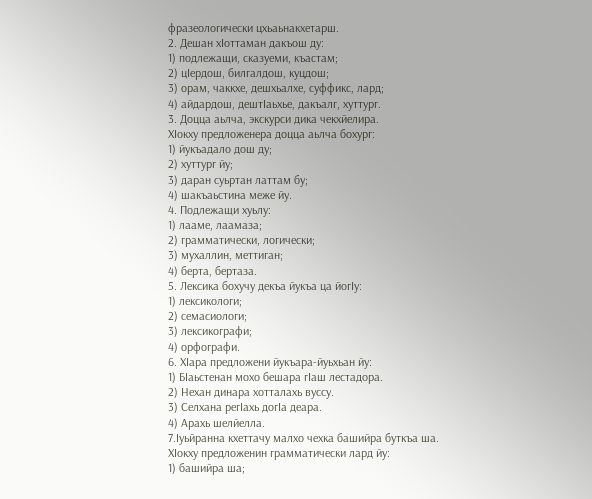фразеологически цхьаьнакхетарш.
2. Дешан хӀоттаман дакъош ду:
1) подлежащи, сказуеми, къастам;
2) цӀердош, билгалдош, куцдош;
3) орам, чаккхе, дешхьалхе, суффикс, лард;
4) айдардош, дештӀаьхье, дакъалг, хуттург.
3. Доцца аьлча, экскурси дика чекхйелира.
ХӀокху предложенера доцца аьлча бохург:
1) йукъадало дош ду;
2) хуттург йу;
3) даран суьртан латтам бу;
4) шакъаьстина меже йу.
4. Подлежащи хуьлу:
1) лааме, лаамаза;
2) грамматически, логически;
3) мухаллин, меттиган;
4) берта, бертаза.
5. Лексика бохучу декъа йукъа ца йогӀу:
1) лексикологи;
2) семасиологи;
3) лексикографи;
4) орфографи.
6. ХӀара предложени йукъара-йуьхьан йу:
1) БӀаьстенан мохо бешара гӀаш лестадора.
2) Нехан динара хотталахь вуссу.
3) Селхана регӀахь догӀа деара.
4) Арахь шелйелла.
7.Ӏуьйранна кхеттачу малхо чехка башийра буткъа ша.
ХӀокху предложенин грамматически лард йу:
1) башийра ша;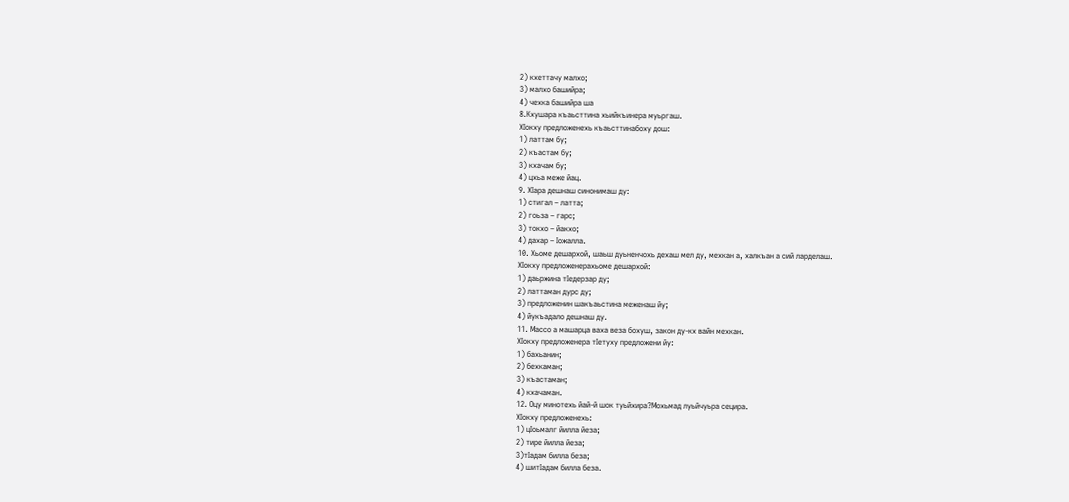2) кхеттачу малхо;
3) малхо башийра;
4) чехка башийра ша
8.Кхушара къаьсттина хьийкъинера муьргаш.
ХӀокху предложенехь къаьсттинабоху дош:
1) латтам бу;
2) къастам бу;
3) кхачам бу;
4) цхьа меже йац.
9. ХӀара дешнаш синонимаш ду:
1) стигал – латта;
2) гоьза – гарс;
3) токхо – йакхо;
4) дахар – Ӏожалла.
10. Хьоме дешархой, шаьш дуьненчохь дехаш мел ду, мехкан а, халкъан а сий ларделаш.
ХӀокху предложенерахьоме дешархой:
1) даьржина тӀедерзар ду;
2) латтаман дурс ду;
3) предложенин шакъаьстина меженаш йу;
4) йукъадало дешнаш ду.
11. Массо а машарца ваха веза бохуш, закон ду-кх вайн мехкан.
ХӀокху предложенера тӀетуху предложени йу:
1) бахьанин;
2) бехкаман;
3) къастаман;
4) кхачаман.
12. Оцу минотехь йай-й шок туьйхира?Мохьмад луьйчуьра сецира.
ХӀокху предложенехь:
1) цӀоьмалг йилла йеза;
2) тире йилла йеза;
3)тӀадам билла беза;
4) шитӀадам билла беза.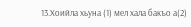13.Хоийла хьуна (1) мел хала бакъо а(2)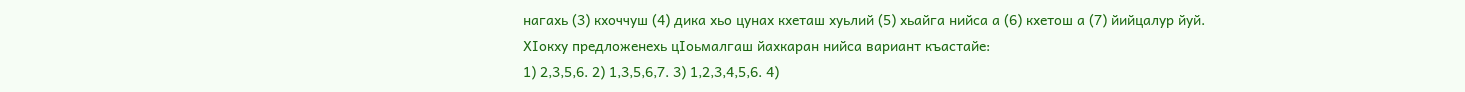нагахь (3) кхоччуш (4) дика хьо цунах кхеташ хуьлий (5) хьайга нийса а (6) кхетош а (7) йийцалур йуй.
ХӀокху предложенехь цӀоьмалгаш йахкаран нийса вариант къастайе:
1) 2,3,5,6. 2) 1,3,5,6,7. 3) 1,2,3,4,5,6. 4)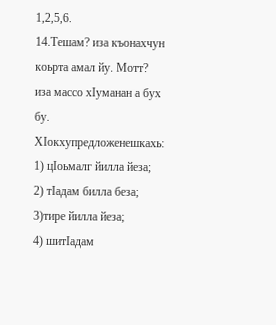1,2,5,6.
14.Тешам? иза къонахчун коьрта амал йу. Мотт? иза массо хӀуманан а бух бу.
ХӀокхупредложенешкахь:
1) цӀоьмалг йилла йеза;
2) тӀадам билла беза;
3)тире йилла йеза;
4) шитӀадам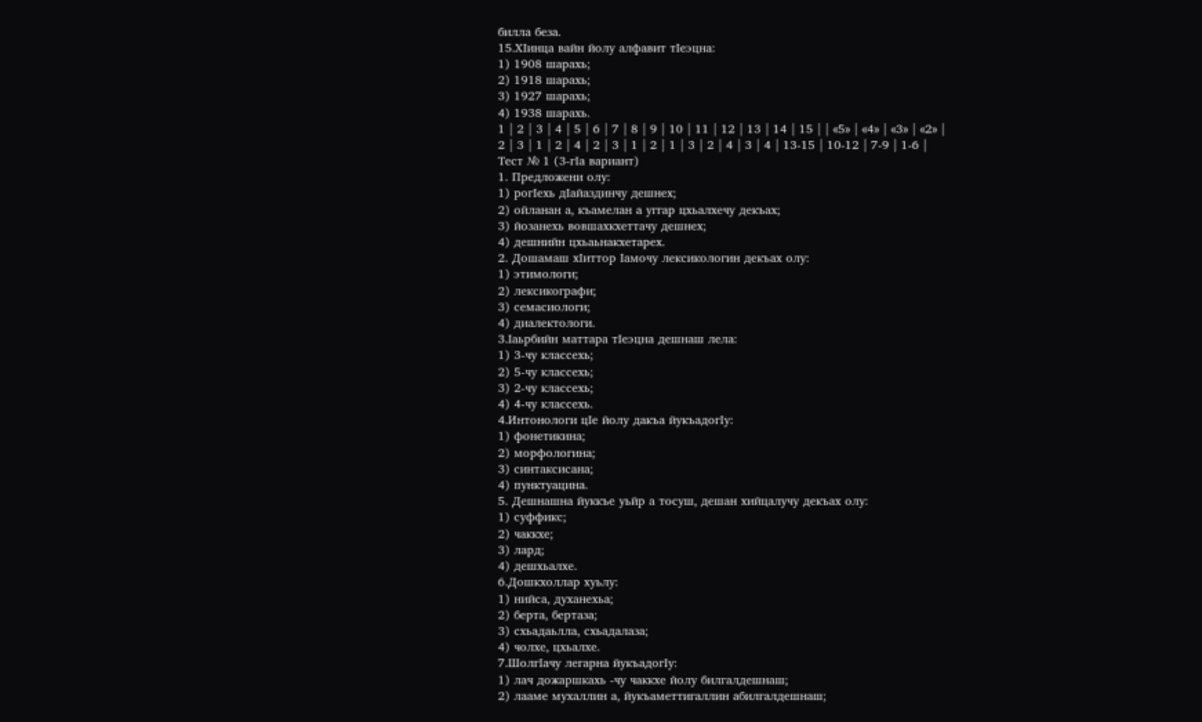билла беза.
15.ХӀинца вайн йолу алфавит тӀеэцна:
1) 1908 шарахь;
2) 1918 шарахь;
3) 1927 шарахь;
4) 1938 шарахь.
1 | 2 | 3 | 4 | 5 | 6 | 7 | 8 | 9 | 10 | 11 | 12 | 13 | 14 | 15 | | «5» | «4» | «3» | «2» |
2 | 3 | 1 | 2 | 4 | 2 | 3 | 1 | 2 | 1 | 3 | 2 | 4 | 3 | 4 | 13-15 | 10-12 | 7-9 | 1-6 |
Тест № 1 (3-гӀа вариант)
1. Предложени олу:
1) рогӀехь дӀайаздинчу дешнех;
2) ойланан а, къамелан а уггар цхьалхечу декъах;
3) йозанехь вовшахкхеттачу дешнех;
4) дешнийн цхьаьнакхетарех.
2. Дошамаш хӀиттор Ӏамочу лексикологин декъах олу:
1) этимологи;
2) лексикографи;
3) семасиологи;
4) диалектологи.
3.Ӏаьрбийн маттара тӀеэцна дешнаш лела:
1) 3-чу классехь;
2) 5-чу классехь;
3) 2-чу классехь;
4) 4-чу классехь.
4.Интонологи цӀе йолу дакъа йукъадогӀу:
1) фонетикина;
2) морфологина;
3) синтаксисана;
4) пунктуацина.
5. Дешнашна йуккъе уьйр а тосуш, дешан хийцалучу декъах олу:
1) суффикс;
2) чаккхе;
3) лард;
4) дешхьалхе.
6.Дошкхоллар хуьлу:
1) нийса, духанехьа;
2) берта, бертаза;
3) схьадаьлла, схьадалаза;
4) чолхе, цхьалхе.
7.ШолгӀачу легарна йукъадогӀу:
1) лач дожаршкахь -чу чаккхе йолу билгалдешнаш;
2) лааме мухаллин а, йукъаметтигаллин абилгалдешнаш;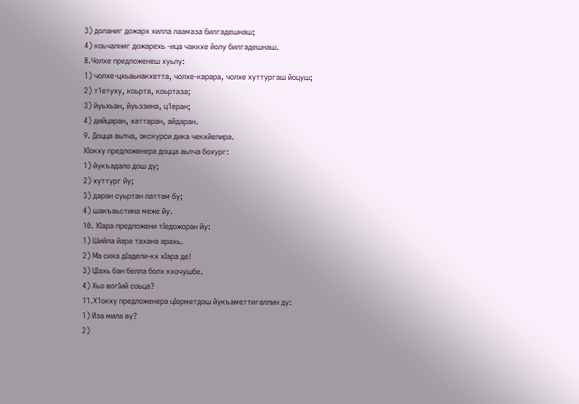3) доланиг дожарх хилла лаамаза билгадешнаш;
4) коьчалниг дожарехь -ица чаккхе йолу билгадешнаш.
8.Чолхе предложенеш хуьлу:
1) чолхе-цхьаьнакхетта, чолхе-карара, чолхе хуттургаш йоцуш;
2) т1етуху, коьрта, коьртаза;
3) йуьхьан, йуьззина, ц1еран;
4) дийцаран, хаттаран, айдаран.
9. Доцца аьлча, экскурси дика чекхйелира.
ХӀокху предложенера доцца аьлча бохург:
1) йукъадало дош ду;
2) хуттург йу;
3) даран суьртан латтам бу;
4) шакъаьстина меже йу.
10. ХӀара предложени тӀедожоран йу:
1) Шийла йара тахана арахь.
2) Ма сиха дӀадели-кх хӀара де!
3) ЦӀахь бан белла болх кхочушбе.
4) Хьо вогӀий соьца?
11.Х1окху предложенера цӀерметдош йукъаметтигаллин ду:
1) Иза мила ву?
2)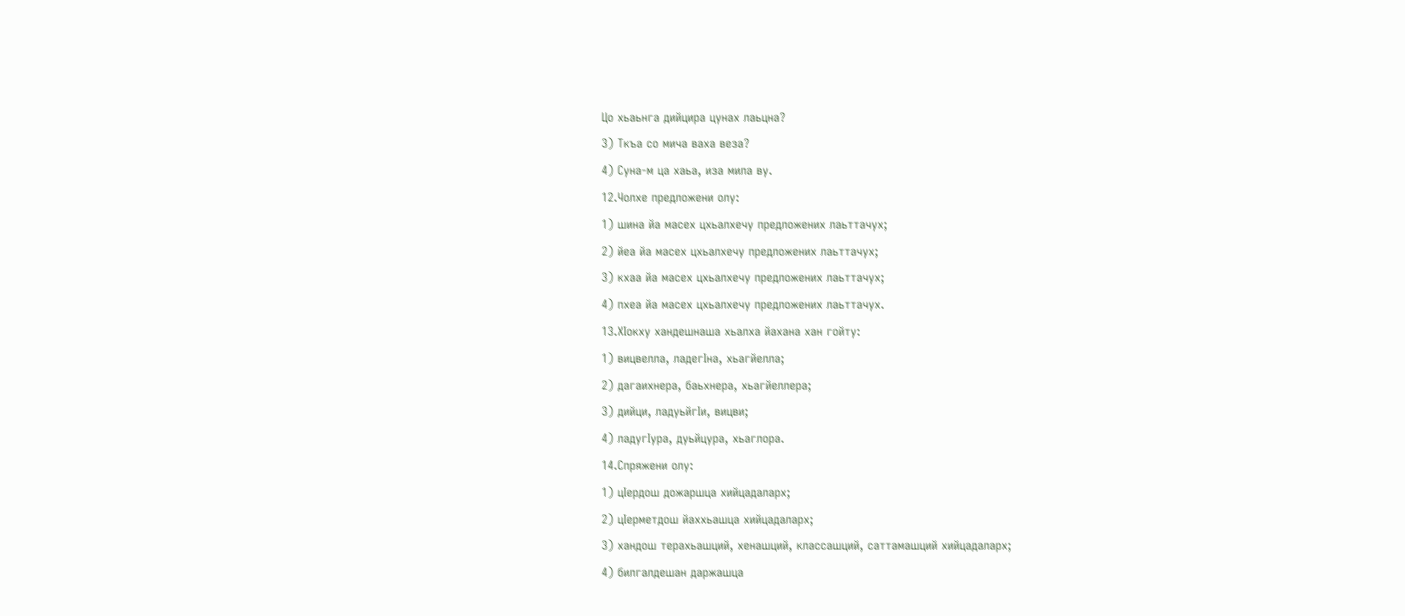Цо хьаьнга дийцира цунах лаьцна?
3) Ткъа со мича ваха веза?
4) Суна-м ца хаьа, иза мила ву.
12.Чолхе предложени олу:
1) шина йа масех цхьалхечу предложених лаьттачух;
2) йеа йа масех цхьалхечу предложених лаьттачух;
3) кхаа йа масех цхьалхечу предложених лаьттачух;
4) пхеа йа масех цхьалхечу предложених лаьттачух.
13.ХӀокху хандешнаша хьалха йахана хан гойту:
1) вицвелла, ладегӀна, хьагйелла;
2) дагаихнера, баьхнера, хьагйеллера;
3) дийци, ладуьйгӀи, вицви;
4) ладугӀура, дуьйцура, хьаглора.
14.Спряжени олу:
1) цӀердош дожаршца хийцадаларх;
2) цӀерметдош йаххьашца хийцадаларх;
3) хандош терахьашций, хенашций, классашций, саттамашций хийцадаларх;
4) билгалдешан даржашца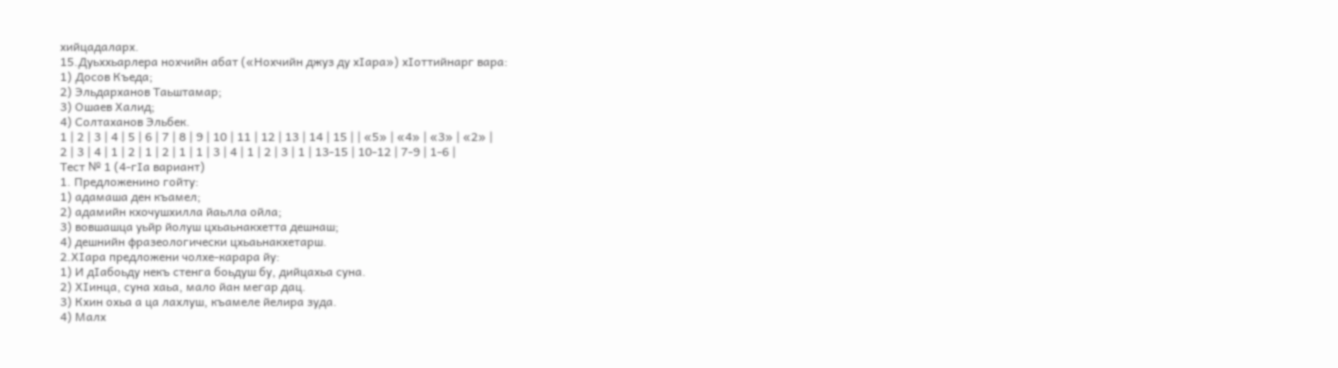хийцадаларх.
15.Дуьххьарлера нохчийн абат («Нохчийн джуз ду хӀара») хӀоттийнарг вара:
1) Досов Къеда;
2) Эльдарханов Таьштамар;
3) Ошаев Халид;
4) Солтаханов Эльбек.
1 | 2 | 3 | 4 | 5 | 6 | 7 | 8 | 9 | 10 | 11 | 12 | 13 | 14 | 15 | | «5» | «4» | «3» | «2» |
2 | 3 | 4 | 1 | 2 | 1 | 2 | 1 | 1 | 3 | 4 | 1 | 2 | 3 | 1 | 13-15 | 10-12 | 7-9 | 1-6 |
Тест № 1 (4-гӀа вариант)
1. Предложенино гойту:
1) адамаша ден къамел;
2) адамийн кхочушхилла йаьлла ойла;
3) вовшашца уьйр йолуш цхьаьнакхетта дешнаш;
4) дешнийн фразеологически цхьаьнакхетарш.
2.ХӀара предложени чолхе-карара йу:
1) И дӀабоьду некъ стенга боьдуш бу, дийцахьа суна.
2) ХӀинца, суна хаьа, мало йан мегар дац.
3) Кхин охьа а ца лахлуш, къамеле йелира зуда.
4) Малх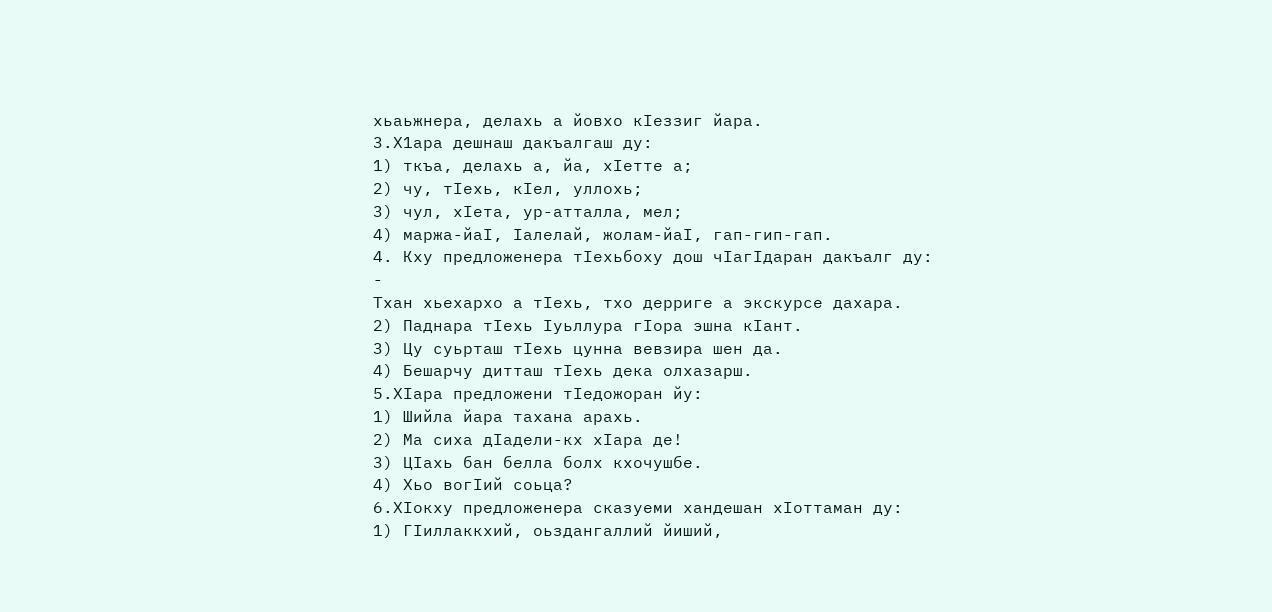хьаьжнера, делахь а йовхо кӀеззиг йара.
3.Х1ара дешнаш дакъалгаш ду:
1) ткъа, делахь а, йа, хӀетте а;
2) чу, тӀехь, кӀел, уллохь;
3) чул, хӀета, ур-атталла, мел;
4) маржа-йаӀ, Ӏалелай, жолам-йаӀ, гап-гип-гап.
4. Кху предложенера тӀехьбоху дош чӀагӀдаран дакъалг ду:
-
Тхан хьехархо а тӀехь, тхо дерриге а экскурсе дахара.
2) Паднара тӀехь Ӏуьллура гӀора эшна кӀант.
3) Цу суьрташ тӀехь цунна вевзира шен да.
4) Бешарчу дитташ тӀехь дека олхазарш.
5.ХӀара предложени тӀедожоран йу:
1) Шийла йара тахана арахь.
2) Ма сиха дӀадели-кх хӀара де!
3) ЦӀахь бан белла болх кхочушбе.
4) Хьо вогӀий соьца?
6.ХӀокху предложенера сказуеми хандешан хӀоттаман ду:
1) ГӀиллаккхий, оьздангаллий йиший,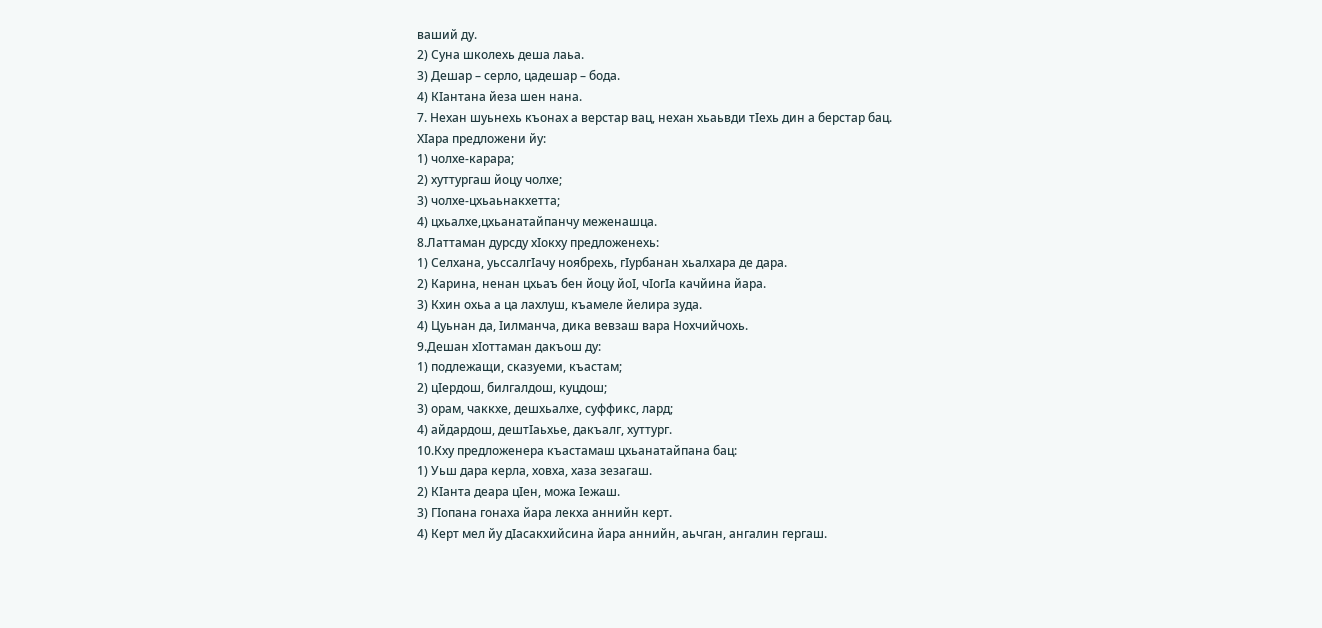ваший ду.
2) Суна школехь деша лаьа.
3) Дешар – серло, цадешар – бода.
4) КӀантана йеза шен нана.
7. Нехан шуьнехь къонах а верстар вац, нехан хьаьвди тӀехь дин а берстар бац.
ХӀара предложени йу:
1) чолхе-карара;
2) хуттургаш йоцу чолхе;
3) чолхе-цхьаьнакхетта;
4) цхьалхе,цхьанатайпанчу меженашца.
8.Латтаман дурсду хӀокху предложенехь:
1) Селхана, уьссалгӀачу ноябрехь, гӀурбанан хьалхара де дара.
2) Карина, ненан цхьаъ бен йоцу йоӀ, чӀогӀа качйина йара.
3) Кхин охьа а ца лахлуш, къамеле йелира зуда.
4) Цуьнан да, Ӏилманча, дика вевзаш вара Нохчийчохь.
9.Дешан хӀоттаман дакъош ду:
1) подлежащи, сказуеми, къастам;
2) цӀердош, билгалдош, куцдош;
3) орам, чаккхе, дешхьалхе, суффикс, лард;
4) айдардош, дештӀаьхье, дакъалг, хуттург.
10.Кху предложенера къастамаш цхьанатайпана бац:
1) Уьш дара керла, ховха, хаза зезагаш.
2) КӀанта деара цӀен, можа Ӏежаш.
3) ГӀопана гонаха йара лекха аннийн керт.
4) Керт мел йу дӀасакхийсина йара аннийн, аьчган, ангалин гергаш.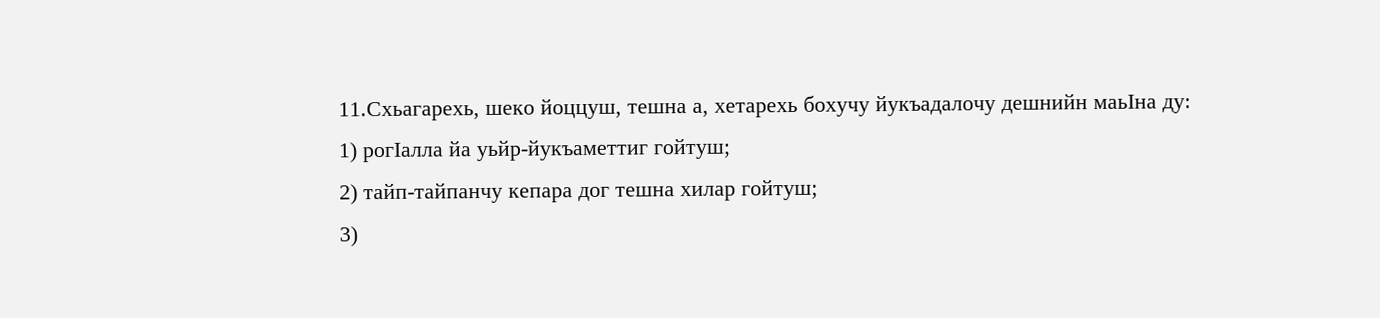11.Схьагарехь, шеко йоццуш, тешна а, хетарехь бохучу йукъадалочу дешнийн маьӀна ду:
1) рогӀалла йа уьйр-йукъаметтиг гойтуш;
2) тайп-тайпанчу кепара дог тешна хилар гойтуш;
3)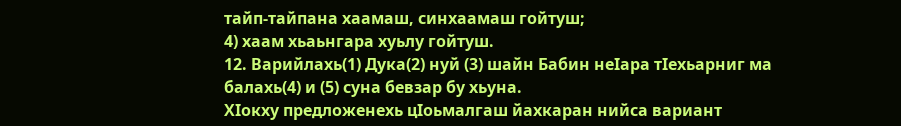тайп-тайпана хаамаш, синхаамаш гойтуш;
4) хаам хьаьнгара хуьлу гойтуш.
12. Варийлахь(1) Дука(2) нуй (3) шайн Бабин неӀара тӀехьарниг ма балахь(4) и (5) суна бевзар бу хьуна.
ХӀокху предложенехь цӀоьмалгаш йахкаран нийса вариант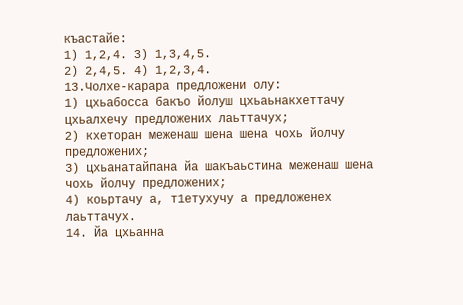къастайе:
1) 1,2,4. 3) 1,3,4,5.
2) 2,4,5. 4) 1,2,3,4.
13.Чолхе-карара предложени олу:
1) цхьабосса бакъо йолуш цхьаьнакхеттачу цхьалхечу предложених лаьттачух;
2) кхеторан меженаш шена шена чохь йолчу предложених;
3) цхьанатайпана йа шакъаьстина меженаш шена чохь йолчу предложених;
4) коьртачу а, т1етухучу а предложенех лаьттачух.
14. Йа цхьанна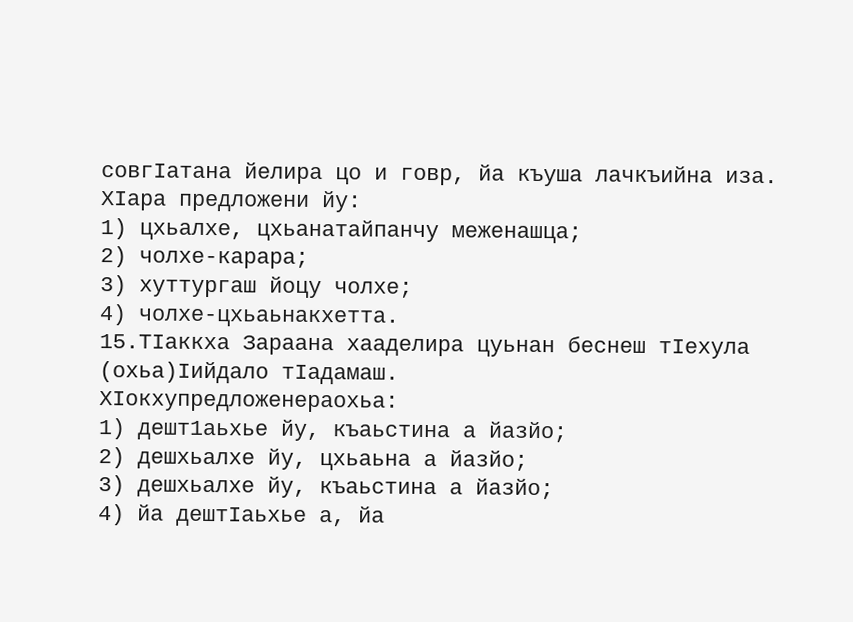совгӀатана йелира цо и говр, йа къуша лачкъийна иза.
ХӀара предложени йу:
1) цхьалхе, цхьанатайпанчу меженашца;
2) чолхе-карара;
3) хуттургаш йоцу чолхе;
4) чолхе-цхьаьнакхетта.
15.ТӀаккха Зараана хааделира цуьнан беснеш тӀехула (охьа)Ӏийдало тӀадамаш.
ХӀокхупредложенераохьа:
1) дешт1аьхье йу, къаьстина а йазйо;
2) дешхьалхе йу, цхьаьна а йазйо;
3) дешхьалхе йу, къаьстина а йазйо;
4) йа дештӀаьхье а, йа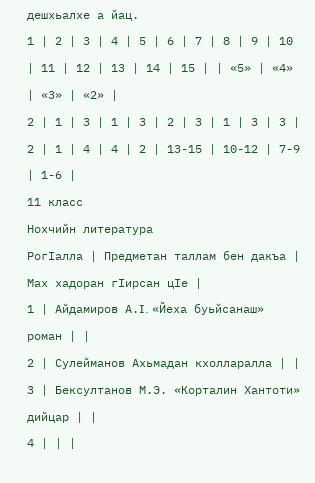дешхьалхе а йац.
1 | 2 | 3 | 4 | 5 | 6 | 7 | 8 | 9 | 10 | 11 | 12 | 13 | 14 | 15 | | «5» | «4» | «3» | «2» |
2 | 1 | 3 | 1 | 3 | 2 | 3 | 1 | 3 | 3 | 2 | 1 | 4 | 4 | 2 | 13-15 | 10-12 | 7-9 | 1-6 |
11 класс
Нохчийн литература
РогIалла | Предметан таллам бен дакъа | Мах хадоран гIирсан цIе |
1 | Айдамиров А.I. «Йеха буьйсанаш» роман | |
2 | Сулейманов Ахьмадан кхолларалла | |
3 | Бексултанов М.Э. «Корталин Хантоти» дийцар | |
4 | | |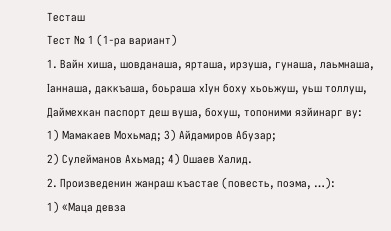Тесташ
Тест № 1 (1-ра вариант)
1. Вайн хиша, шовданаша, ярташа, ирзуша, гунаша, лаьмнаша, Ӏаннаша, даккъаша, боьраша хӀун боху хьоьжуш, уьш толлуш, Даймехкан паспорт деш вуша, бохуш, топоними язйинарг ву:
1) Мамакаев Мохьмад; 3) Айдамиров Абузар;
2) Сулейманов Ахьмад; 4) Ошаев Халид.
2. Произведенин жанраш къастае (повесть, поэма, …):
1) «Маца девза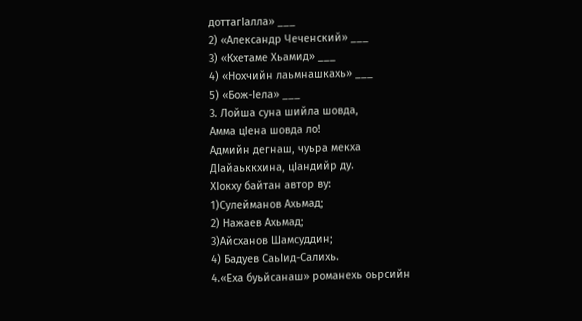доттагӀалла» ___
2) «Александр Чеченский» ___
3) «Кхетаме Хьамид» ___
4) «Нохчийн лаьмнашкахь» ___
5) «Бож-Ӏела» ___
3. Лойша суна шийла шовда,
Амма цIена шовда ло!
Адмийн дегнаш, чуьра мекха
ДIайаьккхина, цIандийр ду.
ХӀокху байтан автор ву:
1)Сулейманов Ахьмад;
2) Нажаев Ахьмад;
3)Айсханов Шамсуддин;
4) Бадуев СаьIид-Салихь.
4.«Еха буьйсанаш» романехь оьрсийн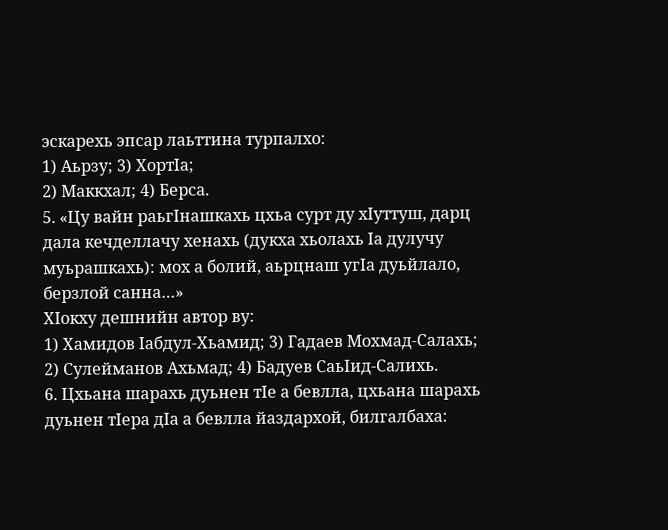эскарехь эпсар лаьттина турпалхо:
1) Аьрзу; 3) ХортIа;
2) Маккхал; 4) Берса.
5. «Цу вайн раьгӀнашкахь цхьа сурт ду хӀуттуш, дарц дала кечделлачу хенахь (дукха хьолахь Ӏа дулучу муьрашкахь): мох а болий, аьрцнаш угӀа дуьйлало, берзлой санна…»
ХӀокху дешнийн автор ву:
1) Хамидов Ӏабдул-Хьамид; 3) Гадаев Мохмад-Салахь;
2) Сулейманов Ахьмад; 4) Бадуев СаьӀид-Салихь.
6. Цхьана шарахь дуьнен тӀе а бевлла, цхьана шарахь дуьнен тӀера дӀа а бевлла йаздархой, билгалбаха: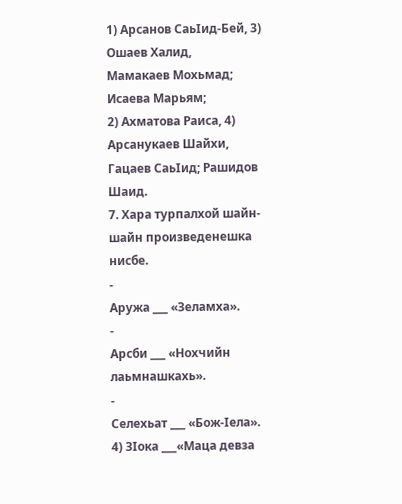1) Арсанов СаьӀид-Бей, 3) Ошаев Халид,
Мамакаев Мохьмад; Исаева Марьям;
2) Ахматова Раиса, 4) Арсанукаев Шайхи,
Гацаев СаьӀид; Рашидов Шаид.
7. Хара турпалхой шайн-шайн произведенешка нисбе.
-
Аружа ___ «Зеламха».
-
Арсби ___ «Нохчийн лаьмнашкахь».
-
Селехьат ___ «Бож-Ӏела».
4) ЗӀока ___«Маца девза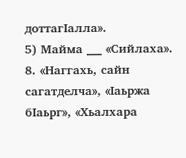доттагӀалла».
5) Майма ___ «Сийлаха».
8. «Наггахь, сайн сагатделча», «Ӏаьржа бӀаьрг», «Хьалхара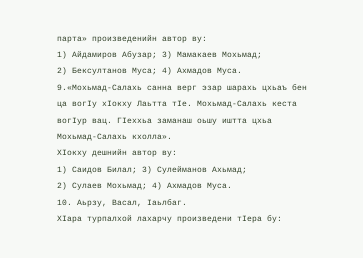парта» произведенийн автор ву:
1) Айдамиров Абузар; 3) Мамакаев Мохьмад;
2) Бексултанов Муса; 4) Ахмадов Муса.
9.«Мохьмад-Салахь санна верг эзар шарахь цхьаъ бен ца вогӀу хӀокху Лаьтта тӀе. Мохьмад-Салахь кеста вогӀур вац. ГӀеххьа заманаш оьшу иштта цхьа Мохьмад-Салахь кхолла».
ХӀокху дешнийн автор ву:
1) Саидов Билал; 3) Сулейманов Ахьмад;
2) Сулаев Мохьмад; 4) Ахмадов Муса.
10. Аьрзу, Васал, Ӏаьлбаг.
ХӀара турпалхой лахарчу произведени тӀера бу: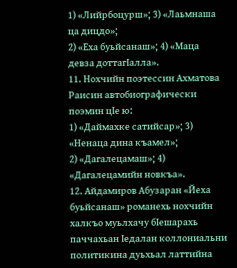1) «Лийрбоцурш»; 3) «Лаьмнаша ца дицдо»;
2) «Еха буьйсанаш»; 4) «Маца девза доттагӀалла».
11. Нохчийн поэтессин Ахматова Раисин автобиографически поэмин цӀе ю:
1) «Даймахке сатийсар»; 3) «Ненаца дина къамел»;
2) «Дагалецамаш»; 4) «Дагалецамийн новкъа».
12. Айдамиров Абузаран «Йеха буьйсанаш» романехь нохчийн халкъо муьлхачу бIешарахь паччахьан Iедалан коллониальни политикина дуьхьал латтийна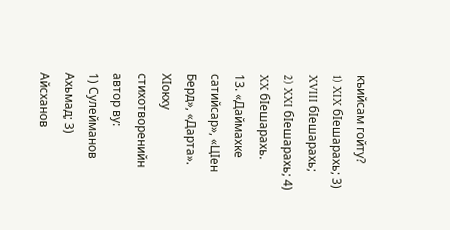къийсам гойту?
1) XIX бIешарахь; 3) XVIII бIешарахь;
2) XXI бIешарахь; 4) XX бIешарахь.
13. «Даймахке сатийсар», «ЦIен Берд», «Дарта».
ХӀокху стихотворенийн автор ву:
1) Сулейманов Ахьмад; 3) Айсханов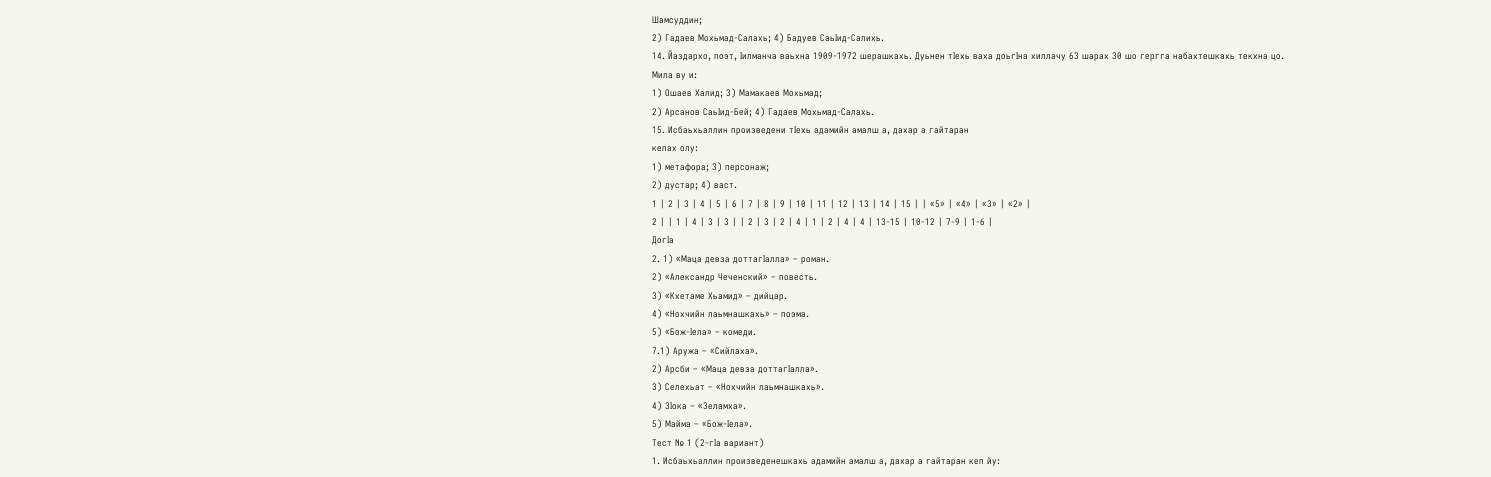Шамсуддин;
2) Гадаев Мохьмад-Салахь; 4) Бадуев СаьIид-Салихь.
14. Йаздархо, поэт, Ӏилманча ваьхна 1909-1972 шерашкахь. Дуьнен тӀехь ваха доьгӀна хиллачу 63 шарах 30 шо гергга набахтешкахь текхна цо.
Мила ву и:
1) Ошаев Халид; 3) Мамакаев Мохьмад;
2) Арсанов СаьӀид-Бей; 4) Гадаев Мохьмад-Салахь.
15. Исбаьхьаллин произведени тӀехь адамийн амалш а, дахар а гайтаран
кепах олу:
1) метафора; 3) персонаж;
2) дустар; 4) васт.
1 | 2 | 3 | 4 | 5 | 6 | 7 | 8 | 9 | 10 | 11 | 12 | 13 | 14 | 15 | | «5» | «4» | «3» | «2» |
2 | | 1 | 4 | 3 | 3 | | 2 | 3 | 2 | 4 | 1 | 2 | 4 | 4 | 13-15 | 10-12 | 7-9 | 1-6 |
ДогӀа
2. 1) «Маца девза доттагӀалла» – роман.
2) «Александр Чеченский» – повесть.
3) «Кхетаме Хьамид» – дийцар.
4) «Нохчийн лаьмнашкахь» – поэма.
5) «Бож-Ӏела» – комеди.
7.1) Аружа – «Сийлаха».
2) Арсби – «Маца девза доттагӀалла».
3) Селехьат – «Нохчийн лаьмнашкахь».
4) ЗӀока – «Зеламха».
5) Майма – «Бож-Ӏела».
Тест № 1 (2-гӀа вариант)
1. Исбаьхьаллин произведенешкахь адамийн амалш а, дахар а гайтаран кеп йу: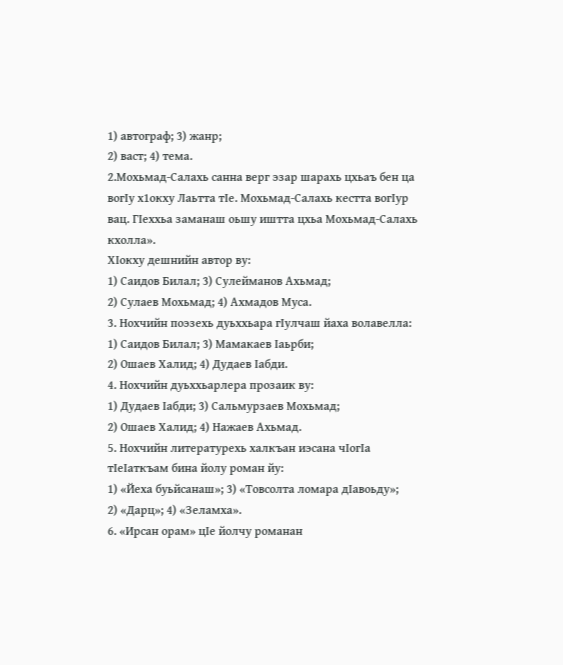1) автограф; 3) жанр;
2) васт; 4) тема.
2.Мохьмад-Салахь санна верг эзар шарахь цхьаъ бен ца вогӀу х1окху Лаьтта тӀе. Мохьмад-Салахь кестта вогӀур вац. ГӀеххьа заманаш оьшу иштта цхьа Мохьмад-Салахь кхолла».
ХӀокху дешнийн автор ву:
1) Саидов Билал; 3) Сулейманов Ахьмад;
2) Сулаев Мохьмад; 4) Ахмадов Муса.
3. Нохчийн поэзехь дуьххьара гӀулчаш йаха волавелла:
1) Саидов Билал; 3) Мамакаев Iаьрби;
2) Ошаев Халид; 4) Дудаев Iабди.
4. Нохчийн дуьххьарлера прозаик ву:
1) Дудаев Iабди; 3) Сальмурзаев Мохьмад;
2) Ошаев Халид; 4) Нажаев Ахьмад.
5. Нохчийн литературехь халкъан иэсана чӀогӀа тӀеӀаткъам бина йолу роман йу:
1) «Йеха буьйсанаш»; 3) «Товсолта ломара дӀавоьду»;
2) «Дарц»; 4) «Зеламха».
6. «Ирсан орам» цӀе йолчу романан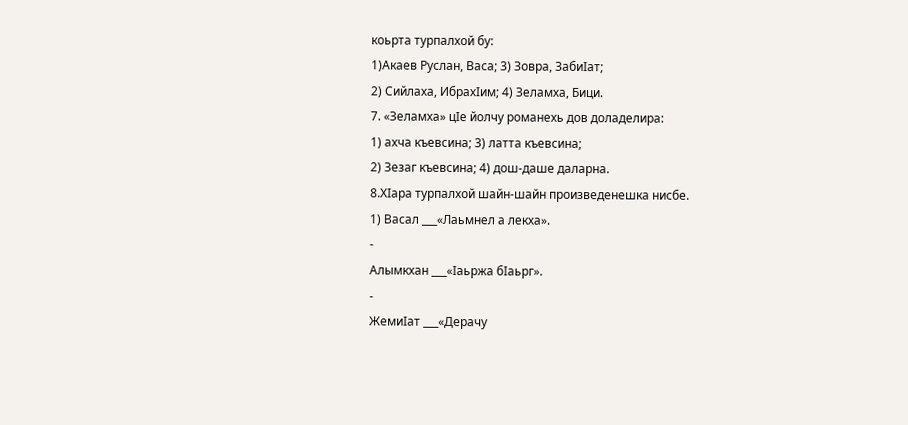коьрта турпалхой бу:
1)Акаев Руслан, Васа; 3) Зовра, ЗабиӀат;
2) Сийлаха, ИбрахӀим; 4) Зеламха, Бици.
7. «Зеламха» цӀе йолчу романехь дов доладелира:
1) ахча къевсина; 3) латта къевсина;
2) Зезаг къевсина; 4) дош-даше даларна.
8.ХӀара турпалхой шайн-шайн произведенешка нисбе.
1) Васал ___«Лаьмнел а лекха».
-
Алымкхан ___«Ӏаьржа бӀаьрг».
-
ЖемиӀат ___«Дерачу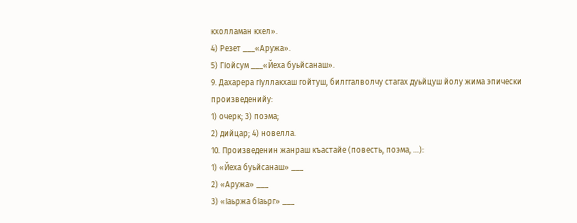кхолламан кхел».
4) Резет ___«Аружа».
5) ГӀойсум ___«Йеха буьйсанаш».
9. Дахарера гӀуллакхаш гойтуш, билггалволчу стагах дуьйцуш йолу жима эпически произведенийу:
1) очерк; 3) поэма;
2) дийцар; 4) новелла.
10. Произведенин жанраш къастайе (повесть, поэма, …):
1) «Йеха буьйсанаш» ___
2) «Аружа» ___
3) «Ӏаьржа бӀаьрг» ___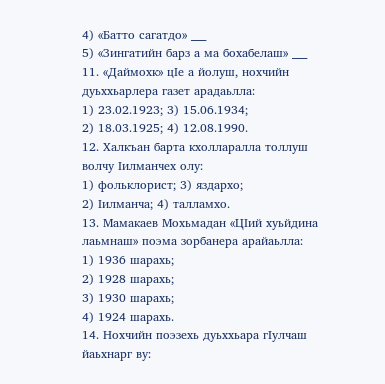4) «Батто сагатдо» ___
5) «Зингатийн барз а ма бохабелаш» ___
11. «Даймохк» цӀе а йолуш, нохчийн дуьххьарлера газет арадаьлла:
1) 23.02.1923; 3) 15.06.1934;
2) 18.03.1925; 4) 12.08.1990.
12. Халкъан барта кхолларалла толлуш волчу Ӏилманчех олу:
1) фольклорист; 3) яздархо;
2) Ӏилманча; 4) талламхо.
13. Мамакаев Мохьмадан «ЦӀий хуьйдина лаьмнаш» поэма зорбанера арайаьлла:
1) 1936 шарахь;
2) 1928 шарахь;
3) 1930 шарахь;
4) 1924 шарахь.
14. Нохчийн поэзехь дуьххьара гӀулчаш йаьхнарг ву: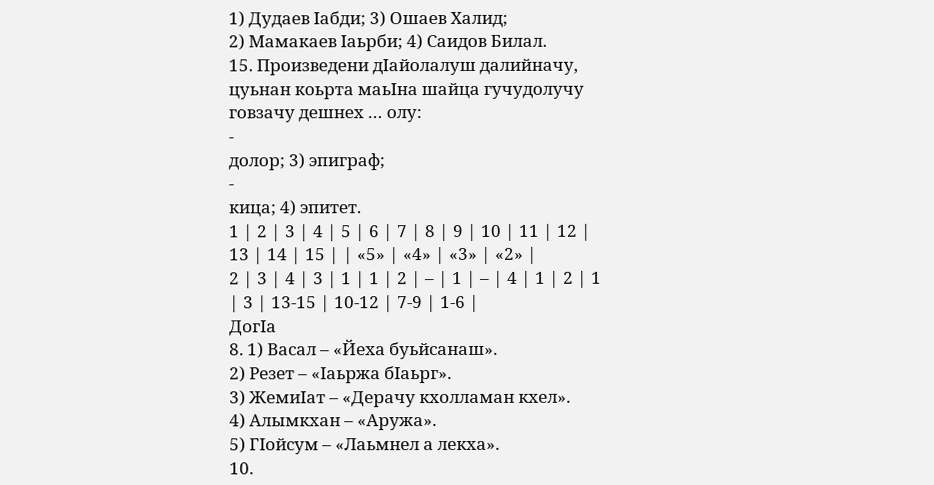1) Дудаев Iабди; 3) Ошаев Халид;
2) Мамакаев Iаьрби; 4) Саидов Билал.
15. Произведени дӀайолалуш далийначу, цуьнан коьрта маьӀна шайца гучудолучу говзачу дешнех … олу:
-
долор; 3) эпиграф;
-
кица; 4) эпитет.
1 | 2 | 3 | 4 | 5 | 6 | 7 | 8 | 9 | 10 | 11 | 12 | 13 | 14 | 15 | | «5» | «4» | «3» | «2» |
2 | 3 | 4 | 3 | 1 | 1 | 2 | – | 1 | – | 4 | 1 | 2 | 1 | 3 | 13-15 | 10-12 | 7-9 | 1-6 |
ДогӀа
8. 1) Васал – «Йеха буьйсанаш».
2) Резет – «Ӏаьржа бӀаьрг».
3) ЖемиӀат – «Дерачу кхолламан кхел».
4) Алымкхан – «Аружа».
5) ГӀойсум – «Лаьмнел а лекха».
10.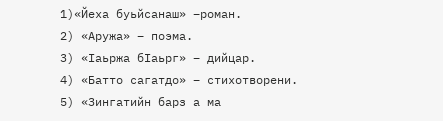1)«Йеха буьйсанаш» –роман.
2) «Аружа» – поэма.
3) «Ӏаьржа бӀаьрг» – дийцар.
4) «Батто сагатдо» – стихотворени.
5) «Зингатийн барз а ма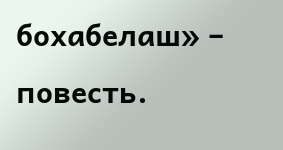бохабелаш» – повесть.